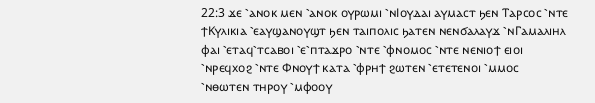22:3 ϫⲉ ⳿ⲁⲛⲟⲕ ⲙⲉⲛ ⳿ⲁⲛⲟⲕ ⲟⲩⲣⲱⲙⲓ ⳿ⲛⲒⲟⲩⲇⲁⲓ ⲁⲩⲙⲁⲥⲧ ϧⲉⲛ Ⲧⲁⲣⲥⲟⲥ ⳿ⲛⲧⲉ ϯⲔⲩⲗⲓⲕⲓⲁ ⳿ⲉⲁⲩϣⲁⲛⲟⲩϣⲧ ϧⲉⲛ ⲧⲁⲓⲡⲟⲗⲓⲥ ϧⲁⲧⲉⲛ ⲛⲉⲛϭⲁⲗⲁⲩϫ ⳿ⲛⲄⲁⲙⲁⲗⲓⲏⲗ ⲫⲁⲓ ⳿ⲉⲧⲁϥ⳿ⲧⲥⲁⲃⲟⲓ ⳿ⲉ⳿ⲡⲧⲁϫⲣⲟ ⳿ⲛⲧⲉ ⳿ⲫⲛⲟⲙⲟⲥ ⳿ⲛⲧⲉ ⲛⲉⲛⲓⲟϯ ⲉⲓⲟⲓ ⳿ⲛⲣⲉϥⲭⲟϩ ⳿ⲛⲧⲉ Ⲫⲛⲟⲩϯ ⲕⲁⲧⲁ ⳿ⲫⲣⲏϯ ϩⲱⲧⲉⲛ ⳿ⲉⲧⲉⲧⲉⲛⲟⲓ ⳿ⲙⲙⲟⲥ ⳿ⲛⲑⲱⲧⲉⲛ ⲧⲏⲣⲟⲩ ⳿ⲙⲫⲟⲟⲩ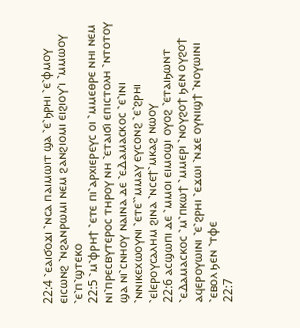22:4 ⳿ⲉⲁⲓϭⲟϫⲓ ⳿ⲛⲥⲁ ⲡⲁⲓⲙⲱⲓⲧ ϣⲁ ⳿ⲉ⳿ϧⲣⲏⲓ ⳿ⲉ⳿ⲫⲙⲟⲩ ⲉⲓⲥⲱⲛϩ ⳿ⲛϩⲁⲛⲣⲱⲙⲓ ⲛⲉⲙ ϩⲁⲛϩⲓⲟⲙⲓ ⲉⲓϩⲓⲟⲩ⳿ⲓ ⳿ⲙⲙⲱⲟⲩ ⳿ⲉ⳿ⲡ⳿ϣⲧⲉⲕⲟ
22:5 ⳿ⲙ⳿ⲫⲣⲏϯ ⳿ⲉⲧⲉ ⲡⲓ⳿ⲁⲣⲭⲓⲉⲣⲉⲩⲥ ⲟⲓ ⳿ⲙⲙⲉⲑⲣⲉ ⲛⲏⲓ ⲛⲉⲙ ⲛⲓ⳿ⲡⲣⲉⲥⲃⲩⲧⲉⲣⲟⲥ ⲧⲏⲣⲟⲩ ⲛⲏ ⳿ⲉⲧⲁⲓϭⲓ ⲉⲡⲓⲥⲧⲟⲗⲏ ⳿ⲛⲧⲟⲧⲟⲩ ϣⲁ ⲛⲓ⳿ⲥⲛⲏⲟⲩ ⲛⲁⲓⲛⲁ ⲇⲉ ⳿ⲉⲆⲁⲙⲁⲥⲕⲟⲥ ⳿ⲉ⳿ⲓⲛⲓ ⳿ⲛⲛⲓⲕⲉⲭⲱⲟⲩⲛⲓ ⳿ⲉⲧⲉ⳿⳿ⲙⲙⲁⲩ ⲉⲩⲥⲟⲛϩ ⳿ⲉ⳿ϩⲣⲏⲓ ⳿ⲉⲒⲉⲣⲟⲩⲥⲁⲗⲏⲙ ϩⲓⲛⲁ ⳿ⲛⲥⲉϯ⳿ⲙⲕⲁϩ ⲛⲱⲟⲩ
22:6 ⲁⲥϣⲱⲡⲓ ⲇⲉ ⳿ⲙⲙⲟⲓ ⲉⲓⲙⲟϣⲓ ⲟⲩⲟϩ ⳿ⲉⲧⲁⲓϧⲱⲛⲧ ⳿ⲉⲆⲁⲙⲁⲥⲕⲟⲥ ⳿ⲙ⳿ⲡⲕⲱϯ ⳿ⲙⲙⲉⲣⲓ ⳿ⲛⲟⲩϩⲟϯ ϧⲉⲛ ⲟⲩϩⲟϯ ⲁϥⲉⲣⲟⲩⲱⲓⲛⲓ ⳿ⲉ⳿ϩⲣⲏⲓ ⳿ⲉϫⲱⲓ ⳿ⲛϫⲉ ⲟⲩⲛⲓϣϯ ⳿ⲛⲟⲩⲱⲓⲛⲓ ⳿ⲉⲃⲟⲗ ϧⲉⲛ ⳿ⲧⲫⲉ
22:7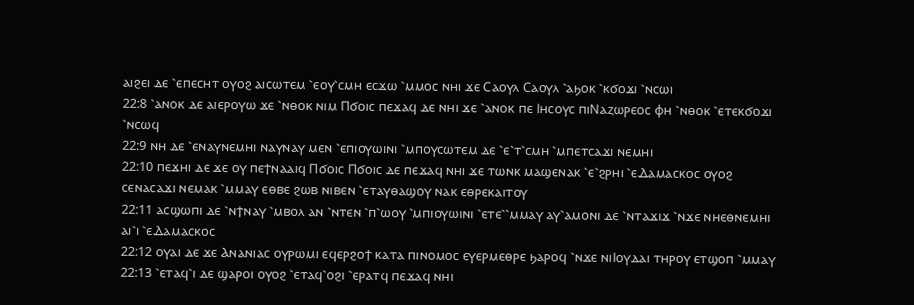ⲁⲓϩⲉⲓ ⲇⲉ ⳿ⲉⲡⲉⲥⲏⲧ ⲟⲩⲟϩ ⲁⲓⲥⲱⲧⲉⲙ ⳿ⲉⲟⲩ⳿ⲥⲙⲏ ⲉⲥϫⲱ ⳿ⲙⲙⲟⲥ ⲛⲏⲓ ϫⲉ Ⲥⲁⲟⲩⲗ Ⲥⲁⲟⲩⲗ ⳿ⲁϧⲟⲕ ⳿ⲕϭⲟϫⲓ ⳿ⲛⲥⲱⲓ
22:8 ⳿ⲁⲛⲟⲕ ⲇⲉ ⲁⲓⲉⲣⲟⲩⲱ ϫⲉ ⳿ⲛⲑⲟⲕ ⲛⲓⲙ Ⲡϭⲟⲓⲥ ⲡⲉϫⲁϥ ⲇⲉ ⲛⲏⲓ ϫⲉ ⳿ⲁⲛⲟⲕ ⲡⲉ Ⲓⲏⲥⲟⲩⲥ ⲡⲓⲚⲁⲍⲱⲣⲉⲟⲥ ⲫⲏ ⳿ⲛⲑⲟⲕ ⳿ⲉⲧⲉⲕϭⲟϫⲓ ⳿ⲛⲥⲱϥ
22:9 ⲛⲏ ⲇⲉ ⳿ⲉⲛⲁⲩⲛⲉⲙⲏⲓ ⲛⲁⲩⲛⲁⲩ ⲙⲉⲛ ⳿ⲉⲡⲓⲟⲩⲱⲓⲛⲓ ⳿ⲙⲡⲟⲩⲥⲱⲧⲉⲙ ⲇⲉ ⳿ⲉ⳿ⲧ⳿ⲥⲙⲏ ⳿ⲙⲡⲉⲧⲥⲁϫⲓ ⲛⲉⲙⲏⲓ
22:10 ⲡⲉϫⲏⲓ ⲇⲉ ϫⲉ ⲟⲩ ⲡⲉϯⲛⲁⲁⲓϥ Ⲡϭⲟⲓⲥ Ⲡϭⲟⲓⲥ ⲇⲉ ⲡⲉϫⲁϥ ⲛⲏⲓ ϫⲉ ⲧⲱⲛⲕ ⲙⲁϣⲉⲛⲁⲕ ⳿ⲉ⳿ϩⲣⲏⲓ ⳿ⲉⲆⲁⲙⲁⲥⲕⲟⲥ ⲟⲩⲟϩ ⲥⲉⲛⲁⲥⲁϫⲓ ⲛⲉⲙⲁⲕ ⳿ⲙⲙⲁⲩ ⲉⲑⲃⲉ ϩⲱⲃ ⲛⲓⲃⲉⲛ ⳿ⲉⲧⲁⲩⲑⲁϣⲟⲩ ⲛⲁⲕ ⲉⲑⲣⲉⲕⲁⲓⲧⲟⲩ
22:11 ⲁⲥϣⲱⲡⲓ ⲇⲉ ⳿ⲛϯⲛⲁⲩ ⳿ⲙⲃⲟⲗ ⲁⲛ ⳿ⲛⲧⲉⲛ ⳿ⲡ⳿ⲱⲟⲩ ⳿ⲙⲡⲓⲟⲩⲱⲓⲛⲓ ⳿ⲉⲧⲉ⳿⳿ⲙⲙⲁⲩ ⲁⲩ⳿ⲁⲙⲟⲛⲓ ⲇⲉ ⳿ⲛⲧⲁϫⲓϫ ⳿ⲛϫⲉ ⲛⲏⲉⲑⲛⲉⲙⲏⲓ ⲁⲓ⳿ⲓ ⳿ⲉⲆⲁⲙⲁⲥⲕⲟⲥ
22:12 ⲟⲩⲁⲓ ⲇⲉ ϫⲉ Ⲁⲛⲁⲛⲓⲁⲥ ⲟⲩⲣⲱⲙⲓ ⲉϥⲉⲣϩⲟϯ ⲕⲁⲧⲁ ⲡⲓⲛⲟⲙⲟⲥ ⲉⲩⲉⲣⲙⲉⲑⲣⲉ ϧⲁⲣⲟϥ ⳿ⲛϫⲉ ⲛⲓⲒⲟⲩⲇⲁⲓ ⲧⲏⲣⲟⲩ ⲉⲧϣⲟⲡ ⳿ⲙⲙⲁⲩ
22:13 ⳿ⲉⲧⲁϥ⳿ⲓ ⲇⲉ ϣⲁⲣⲟⲓ ⲟⲩⲟϩ ⳿ⲉⲧⲁϥ⳿ⲟϩⲓ ⳿ⲉⲣⲁⲧϥ ⲡⲉϫⲁϥ ⲛⲏⲓ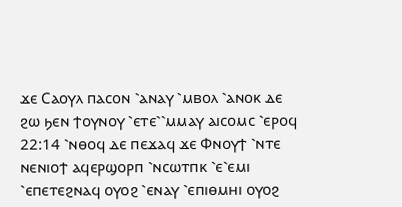ϫⲉ Ⲥⲁⲟⲩⲗ ⲡⲁⲥⲟⲛ ⳿ⲁⲛⲁⲩ ⳿ⲙⲃⲟⲗ ⳿ⲁⲛⲟⲕ ⲇⲉ ϩⲱ ϧⲉⲛ ϯⲟⲩⲛⲟⲩ ⳿ⲉⲧⲉ⳿⳿ⲙⲙⲁⲩ ⲁⲓⲥⲟⲙⲥ ⳿ⲉⲣⲟϥ
22:14 ⳿ⲛⲑⲟϥ ⲇⲉ ⲡⲉϫⲁϥ ϫⲉ Ⲫⲛⲟⲩϯ ⳿ⲛⲧⲉ ⲛⲉⲛⲓⲟϯ ⲁϥⲉⲣϣⲟⲣⲡ ⳿ⲛⲥⲱⲧⲡⲕ ⳿ⲉ⳿ⲉⲙⲓ ⳿ⲉⲡⲉⲧⲉϩⲛⲁϥ ⲟⲩⲟϩ ⳿ⲉⲛⲁⲩ ⳿ⲉⲡⲓⲑⲙⲏⲓ ⲟⲩⲟϩ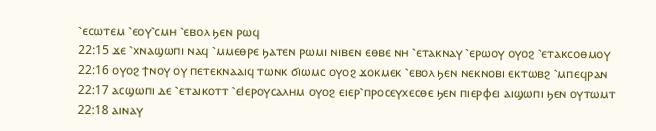⳿ⲉⲥⲱⲧⲉⲙ ⳿ⲉⲟⲩ⳿ⲥⲙⲏ ⳿ⲉⲃⲟⲗ ϧⲉⲛ ⲣⲱϥ
22:15 ϫⲉ ⳿ⲭⲛⲁϣⲱⲡⲓ ⲛⲁϥ ⳿ⲙⲙⲉⲑⲣⲉ ϧⲁⲧⲉⲛ ⲣⲱⲙⲓ ⲛⲓⲃⲉⲛ ⲉⲑⲃⲉ ⲛⲏ ⳿ⲉⲧⲁⲕⲛⲁⲩ ⳿ⲉⲣⲱⲟⲩ ⲟⲩⲟϩ ⳿ⲉⲧⲁⲕⲥⲟⲑⲙⲟⲩ
22:16 ⲟⲩⲟϩ ϯⲛⲟⲩ ⲟⲩ ⲡⲉⲧⲉⲕⲛⲁⲁⲓϥ ⲧⲱⲛⲕ ϭⲓⲱⲙⲥ ⲟⲩⲟϩ ϫⲟⲕⲙⲉⲕ ⳿ⲉⲃⲟⲗ ϧⲉⲛ ⲛⲉⲕⲛⲟⲃⲓ ⲉⲕⲧⲱⲃϩ ⳿ⲙⲡⲉϥⲣⲁⲛ
22:17 ⲁⲥϣⲱⲡⲓ ⲇⲉ ⳿ⲉⲧⲁⲓⲕⲟⲧⲧ ⳿ⲉⲒⲉⲣⲟⲩⲥⲁⲗⲏⲙ ⲟⲩⲟϩ ⲉⲓⲉⲣ⳿ⲡⲣⲟⲥⲉⲩⲭⲉⲥⲑⲉ ϧⲉⲛ ⲡⲓⲉⲣⲫⲉⲓ ⲁⲓϣⲱⲡⲓ ϧⲉⲛ ⲟⲩⲧⲱⲙⲧ
22:18 ⲁⲓⲛⲁⲩ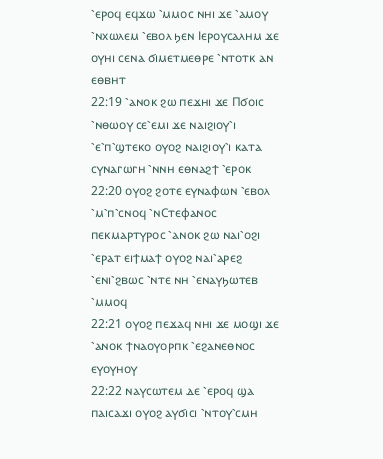⳿ⲉⲣⲟϥ ⲉϥϫⲱ ⳿ⲙⲙⲟⲥ ⲛⲏⲓ ϫⲉ ⳿ⲁⲙⲟⲩ ⳿ⲛⲭⲱⲗⲉⲙ ⳿ⲉⲃⲟⲗ ϧⲉⲛ Ⲓⲉⲣⲟⲩⲥⲁⲗⲏⲙ ϫⲉ ⲟⲩⲏⲓ ⲥⲉⲛⲁ ϭⲓⲙⲉⲧⲙⲉⲑⲣⲉ ⳿ⲛⲧⲟⲧⲕ ⲁⲛ ⲉⲑⲃⲏⲧ
22:19 ⳿ⲁⲛⲟⲕ ϩⲱ ⲡⲉϫⲏⲓ ϫⲉ Ⲡϭⲟⲓⲥ ⳿ⲛⲑⲱⲟⲩ ⲥⲉ⳿ⲉⲙⲓ ϫⲉ ⲛⲁⲓϩⲓⲟⲩ⳿ⲓ ⳿ⲉ⳿ⲡ⳿ϣⲧⲉⲕⲟ ⲟⲩⲟϩ ⲛⲁⲓϩⲓⲟⲩ⳿ⲓ ⲕⲁⲧⲁ ⲥⲩⲛⲁⲅⲱⲅⲏ ⳿ⲛⲛⲏ ⲉⲑⲛⲁϩϯ ⳿ⲉⲣⲟⲕ
22:20 ⲟⲩⲟϩ ϩⲟⲧⲉ ⲉⲩⲛⲁⲫⲱⲛ ⳿ⲉⲃⲟⲗ ⳿ⲙ⳿ⲡ⳿ⲥⲛⲟϥ ⳿ⲛⲤⲧⲉⲫⲁⲛⲟⲥ ⲡⲉⲕⲙⲁⲣⲧⲩⲣⲟⲥ ⳿ⲁⲛⲟⲕ ϩⲱ ⲛⲁⲓ⳿ⲟϩⲓ ⳿ⲉⲣⲁⲧ ⲉⲓϯⲙⲁϯ ⲟⲩⲟϩ ⲛⲁⲓ⳿ⲁⲣⲉϩ ⳿ⲉⲛⲓ⳿ϩⲃⲱⲥ ⳿ⲛⲧⲉ ⲛⲏ ⳿ⲉⲛⲁⲩϧⲱⲧⲉⲃ ⳿ⲙⲙⲟϥ
22:21 ⲟⲩⲟϩ ⲡⲉϫⲁϥ ⲛⲏⲓ ϫⲉ ⲙⲟϣⲓ ϫⲉ ⳿ⲁⲛⲟⲕ ϯⲛⲁⲟⲩⲟⲣⲡⲕ ⳿ⲉϩⲁⲛⲉⲑⲛⲟⲥ ⲉⲩⲟⲩⲏⲟⲩ
22:22 ⲛⲁⲩⲥⲱⲧⲉⲙ ⲇⲉ ⳿ⲉⲣⲟϥ ϣⲁ ⲡⲁⲓⲥⲁϫⲓ ⲟⲩⲟϩ ⲁⲩϭⲓⲥⲓ ⳿ⲛⲧⲟⲩ⳿ⲥⲙⲏ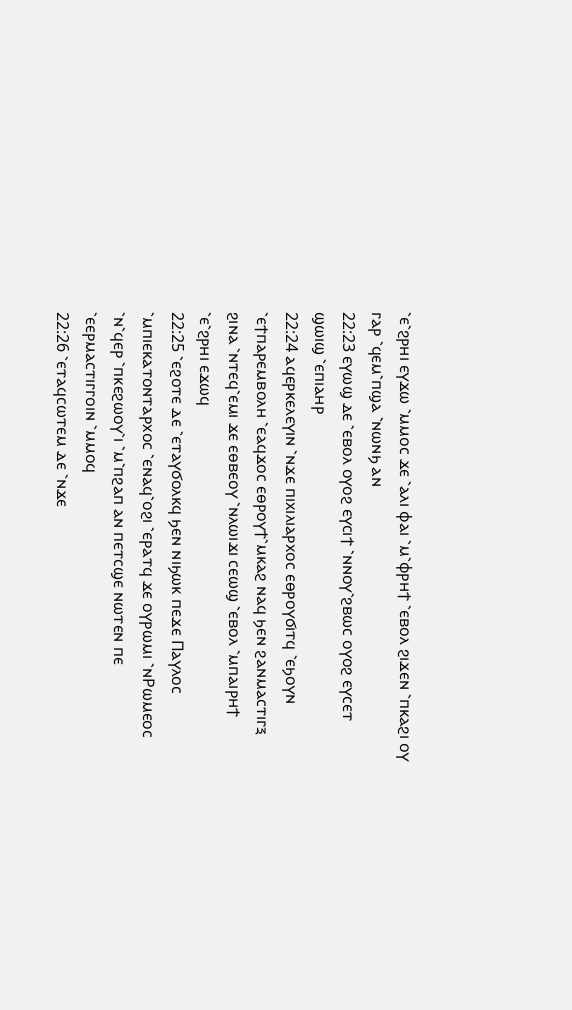⳿ⲉ⳿ϩⲣⲏⲓ ⲉⲩϫⲱ ⳿ⲙⲙⲟⲥ ϫⲉ ⳿ⲁⲗⲓ ⲫⲁⲓ ⳿ⲙ⳿ⲫⲣⲏϯ ⳿ⲉⲃⲟⲗ ϩⲓϫⲉⲛ ⳿ⲡⲕⲁϩⲓ ⲟⲩ ⲅⲁⲣ ⳿ϥⲉⲙ⳿ⲡϣⲁ ⳿ⲛⲱⲛϧ ⲁⲛ
22:23 ⲉⲩⲱϣ ⲇⲉ ⳿ⲉⲃⲟⲗ ⲟⲩⲟϩ ⲉⲩⲥⲓϯ ⳿ⲛⲛⲟⲩ⳿ϩⲃⲱⲥ ⲟⲩⲟϩ ⲉⲩⲥⲉⲧ ϣⲱⲓϣ ⳿ⲉⲡⲓⲁⲏⲣ
22:24 ⲁϥⲉⲣⲕⲉⲗⲉⲩⲓⲛ ⳿ⲛϫⲉ ⲡⲓⲭⲓⲗⲓⲁⲣⲭⲟⲥ ⲉⲑⲣⲟⲩϭⲓⲧϥ ⳿ⲉϧⲟⲩⲛ ⳿ⲉϯⲡⲁⲣⲉⲙⲃⲟⲗⲏ ⳿ⲉⲁϥϫⲟⲥ ⲉⲑⲣⲟⲩϯ⳿ⲙⲕⲁϩ ⲛⲁϥ ϧⲉⲛ ϩⲁⲛⲙⲁⲥⲧⲓⲅⲝ ϩⲓⲛⲁ ⳿ⲛⲧⲉϥ⳿ⲉⲙⲓ ϫⲉ ⲉⲑⲃⲉⲟⲩ ⳿ⲛⲗⲱⲓϫⲓ ⲥⲉⲱϣ ⳿ⲉⲃⲟⲗ ⳿ⲙⲡⲁⲓⲣⲏϯ ⳿ⲉ⳿ϩⲣⲏⲓ ⲉϫⲱϥ
22:25 ⳿ⲉϩⲟⲧⲉ ⲇⲉ ⳿ⲉⲧⲁⲩϭⲟⲗⲕϥ ϧⲉⲛ ⲛⲓϧⲱⲕ ⲡⲉϫⲉ Ⲡⲁⲩⲗⲟⲥ ⳿ⲙⲡⲓⲉⲕⲁⲧⲟⲛⲧⲁⲣⲭⲟⲥ ⳿ⲉⲛⲁϥ⳿ⲟϩⲓ ⳿ⲉⲣⲁⲧϥ ϫⲉ ⲟⲩⲣⲱⲙⲓ ⳿ⲛⲢⲱⲙⲉⲟⲥ ⳿ⲛ⳿ϥⲉⲣ ⳿ⲡⲕⲉϩⲱⲟⲩ⳿ⲓ ⳿ⲙ⳿ⲡϩⲁⲡ ⲁⲛ ⲡⲉⲧⲥϣⲉ ⲛⲱⲧⲉⲛ ⲡⲉ ⳿ⲉⲉⲣⲙⲁⲥⲧⲓⲅⲅⲟⲓⲛ ⳿ⲙⲙⲟϥ
22:26 ⳿ⲉⲧⲁϥⲥⲱⲧⲉⲙ ⲇⲉ ⳿ⲛϫⲉ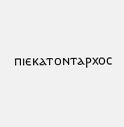ⲡⲓⲉⲕⲁⲧⲟⲛⲧⲁⲣⲭⲟⲥ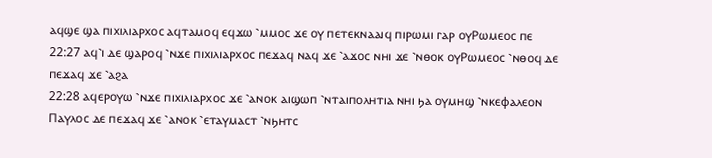ⲁϥϣⲉ ϣⲁ ⲡⲓⲭⲓⲗⲓⲁⲣⲭⲟⲥ ⲁϥⲧⲁⲙⲟϥ ⲉϥϫⲱ ⳿ⲙⲙⲟⲥ ϫⲉ ⲟⲩ ⲡⲉⲧⲉⲕⲛⲁⲁⲓϥ ⲡⲓⲣⲱⲙⲓ ⲅⲁⲣ ⲟⲩⲢⲱⲙⲉⲟⲥ ⲡⲉ
22:27 ⲁϥ⳿ⲓ ⲇⲉ ϣⲁⲣⲟϥ ⳿ⲛϫⲉ ⲡⲓⲭⲓⲗⲓⲁⲣⲭⲟⲥ ⲡⲉϫⲁϥ ⲛⲁϥ ϫⲉ ⳿ⲁϫⲟⲥ ⲛⲏⲓ ϫⲉ ⳿ⲛⲑⲟⲕ ⲟⲩⲢⲱⲙⲉⲟⲥ ⳿ⲛⲑⲟϥ ⲇⲉ ⲡⲉϫⲁϥ ϫⲉ ⳿ⲁϩⲁ
22:28 ⲁϥⲉⲣⲟⲩⲱ ⳿ⲛϫⲉ ⲡⲓⲭⲓⲗⲓⲁⲣⲭⲟⲥ ϫⲉ ⳿ⲁⲛⲟⲕ ⲁⲓϣⲱⲡ ⳿ⲛⲧⲁⲓⲡⲟⲗⲏⲧⲓⲁ ⲛⲏⲓ ϧⲁ ⲟⲩⲙⲏϣ ⳿ⲛⲕⲉⲫⲁⲗⲉⲟⲛ Ⲡⲁⲩⲗⲟⲥ ⲇⲉ ⲡⲉϫⲁϥ ϫⲉ ⳿ⲁⲛⲟⲕ ⳿ⲉⲧⲁⲩⲙⲁⲥⲧ ⳿ⲛϧⲏⲧⲥ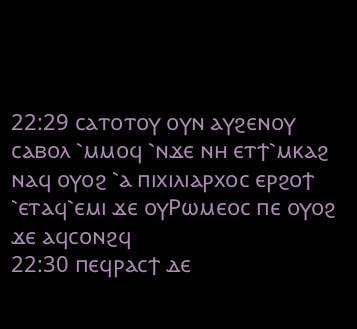22:29 ⲥⲁⲧⲟⲧⲟⲩ ⲟⲩⲛ ⲁⲩϩⲉⲛⲟⲩ ⲥⲁⲃⲟⲗ ⳿ⲙⲙⲟϥ ⳿ⲛϫⲉ ⲛⲏ ⲉⲧϯ⳿ⲙⲕⲁϩ ⲛⲁϥ ⲟⲩⲟϩ ⳿ⲁ ⲡⲓⲭⲓⲗⲓⲁⲣⲭⲟⲥ ⲉⲣϩⲟϯ ⳿ⲉⲧⲁϥ⳿ⲉⲙⲓ ϫⲉ ⲟⲩⲢⲱⲙⲉⲟⲥ ⲡⲉ ⲟⲩⲟϩ ϫⲉ ⲁϥⲥⲟⲛϩϥ
22:30 ⲡⲉϥⲣⲁⲥϯ ⲇⲉ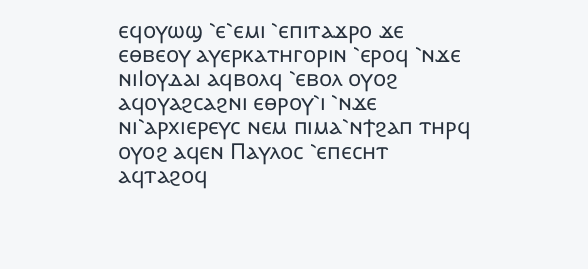ⲉϥⲟⲩⲱϣ ⳿ⲉ⳿ⲉⲙⲓ ⳿ⲉⲡⲓⲧⲁϫⲣⲟ ϫⲉ ⲉⲑⲃⲉⲟⲩ ⲁⲩⲉⲣⲕⲁⲧⲏⲅⲟⲣⲓⲛ ⳿ⲉⲣⲟϥ ⳿ⲛϫⲉ ⲛⲓⲒⲟⲩⲇⲁⲓ ⲁϥⲃⲟⲗϥ ⳿ⲉⲃⲟⲗ ⲟⲩⲟϩ ⲁϥⲟⲩⲁϩⲥⲁϩⲛⲓ ⲉⲑⲣⲟⲩ⳿ⲓ ⳿ⲛϫⲉ ⲛⲓ⳿ⲁⲣⲭⲓⲉⲣⲉⲩⲥ ⲛⲉⲙ ⲡⲓⲙⲁ⳿ⲛϯϩⲁⲡ ⲧⲏⲣϥ ⲟⲩⲟϩ ⲁϥⲉⲛ Ⲡⲁⲩⲗⲟⲥ ⳿ⲉⲡⲉⲥⲏⲧ ⲁϥⲧⲁϩⲟϥ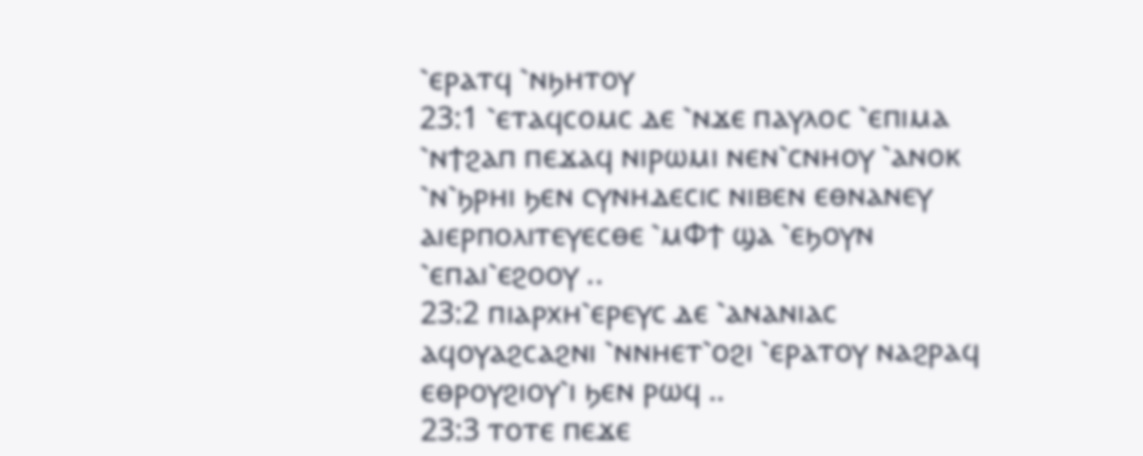⳿ⲉⲣⲁⲧϥ ⳿ⲛϧⲏⲧⲟⲩ
23:1 ⳿ⲉⲧⲁϥⲥⲟⲙⲥ ⲇⲉ ⳿ⲛϫⲉ ⲡⲁⲩⲗⲟⲥ ⳿ⲉⲡⲓⲙⲁ ⳿ⲛϯϩⲁⲡ ⲡⲉϫⲁϥ ⲛⲓⲣⲱⲙⲓ ⲛⲉⲛ⳿ⲥⲛⲏⲟⲩ ⳿ⲁⲛⲟⲕ ⳿ⲛ⳿ϧⲣⲏⲓ ϧⲉⲛ ⲥⲩⲛⲏⲇⲉⲥⲓⲥ ⲛⲓⲃⲉⲛ ⲉⲑⲛⲁⲛⲉⲩ ⲁⲓⲉⲣⲡⲟⲗⲓⲧⲉⲩⲉⲥⲑⲉ ⳿ⲙⲪϯ ϣⲁ ⳿ⲉϧⲟⲩⲛ ⳿ⲉⲡⲁⲓ⳿ⲉϩⲟⲟⲩ ..
23:2 ⲡⲓⲁⲣⲭⲏ⳿ⲉⲣⲉⲩⲥ ⲇⲉ ⳿ⲁⲛⲁⲛⲓⲁⲥ ⲁϥⲟⲩⲁϩⲥⲁϩⲛⲓ ⳿ⲛⲛⲏⲉⲧ⳿ⲟϩⲓ ⳿ⲉⲣⲁⲧⲟⲩ ⲛⲁϩⲣⲁϥ ⲉⲑⲣⲟⲩϩⲓⲟⲩ⳿ⲓ ϧⲉⲛ ⲣⲱϥ ..
23:3 ⲧⲟⲧⲉ ⲡⲉϫⲉ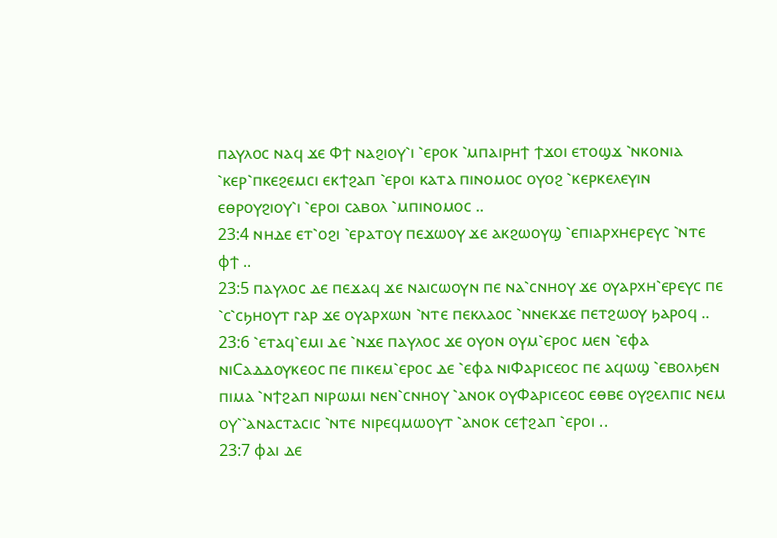ⲡⲁⲩⲗⲟⲥ ⲛⲁϥ ϫⲉ Ⲫϯ ⲛⲁϩⲓⲟⲩ⳿ⲓ ⳿ⲉⲣⲟⲕ ⳿ⲙⲡⲁⲓⲣⲏϯ ϯϫⲟⲓ ⲉⲧⲟϣϫ ⳿ⲛⲕⲟⲛⲓⲁ ⳿ⲕⲉⲣ⳿ⲡⲕⲉϩⲉⲙⲥⲓ ⲉⲕϯϩⲁⲡ ⳿ⲉⲣⲟⲓ ⲕⲁⲧⲁ ⲡⲓⲛⲟⲙⲟⲥ ⲟⲩⲟϩ ⳿ⲕⲉⲣⲕⲉⲗⲉⲩⲓⲛ ⲉⲑⲣⲟⲩϩⲓⲟⲩ⳿ⲓ ⳿ⲉⲣⲟⲓ ⲥⲁⲃⲟⲗ ⳿ⲙⲡⲓⲛⲟⲙⲟⲥ ..
23:4 ⲛⲏⲇⲉ ⲉⲧ⳿ⲟϩⲓ ⳿ⲉⲣⲁⲧⲟⲩ ⲡⲉϫⲱⲟⲩ ϫⲉ ⲁⲕϩⲱⲟⲩϣ ⳿ⲉⲡⲓⲁⲣⲭⲏⲉⲣⲉⲩⲥ ⳿ⲛⲧⲉ ⲫϯ ..
23:5 ⲡⲁⲩⲗⲟⲥ ⲇⲉ ⲡⲉϫⲁϥ ϫⲉ ⲛⲁⲓⲥⲱⲟⲩⲛ ⲡⲉ ⲛⲁ⳿ⲥⲛⲏⲟⲩ ϫⲉ ⲟⲩⲁⲣⲭⲏ⳿ⲉⲣⲉⲩⲥ ⲡⲉ ⳿ⲥ⳿ⲥϧⲏⲟⲩⲧ ⲅⲁⲣ ϫⲉ ⲟⲩⲁⲣⲭⲱⲛ ⳿ⲛⲧⲉ ⲡⲉⲕⲗⲁⲟⲥ ⳿ⲛⲛⲉⲕϫⲉ ⲡⲉⲧϩⲱⲟⲩ ϧⲁⲣⲟϥ ..
23:6 ⳿ⲉⲧⲁϥ⳿ⲉⲙⲓ ⲇⲉ ⳿ⲛϫⲉ ⲡⲁⲩⲗⲟⲥ ϫⲉ ⲟⲩⲟⲛ ⲟⲩⲙ⳿ⲉⲣⲟⲥ ⲙⲉⲛ ⳿ⲉⲫⲁ ⲛⲓⲤⲁⲇⲇⲟⲩⲕⲉⲟⲥ ⲡⲉ ⲡⲓⲕⲉⲙ⳿ⲉⲣⲟⲥ ⲇⲉ ⳿ⲉⲫⲁ ⲛⲓⲪⲁⲣⲓⲥⲉⲟⲥ ⲡⲉ ⲁϥⲱϣ ⳿ⲉⲃⲟⲗϧⲉⲛ ⲡⲓⲙⲁ ⳿ⲛϯϩⲁⲡ ⲛⲓⲣⲱⲙⲓ ⲛⲉⲛ⳿ⲥⲛⲏⲟⲩ ⳿ⲁⲛⲟⲕ ⲟⲩⲪⲁⲣⲓⲥⲉⲟⲥ ⲉⲑⲃⲉ ⲟⲩϩⲉⲗⲡⲓⲥ ⲛⲉⲙ ⲟⲩ⳿⳿ⲁⲛⲁⲥⲧⲁⲥⲓⲥ ⳿ⲛⲧⲉ ⲛⲓⲣⲉϥⲙⲱⲟⲩⲧ ⳿ⲁⲛⲟⲕ ⲥⲉϯϩⲁⲡ ⳿ⲉⲣⲟⲓ ..
23:7 ⲫⲁⲓ ⲇⲉ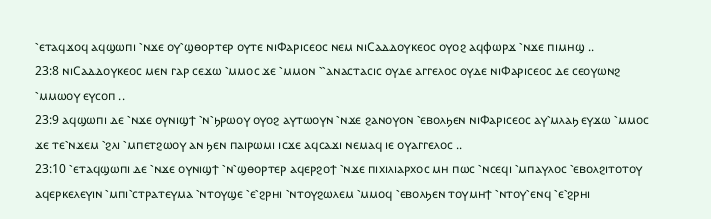⳿ⲉⲧⲁϥϫⲟϥ ⲁϥϣⲱⲡⲓ ⳿ⲛϫⲉ ⲟⲩ⳿ϣⲑⲟⲣⲧⲉⲣ ⲟⲩⲧⲉ ⲛⲓⲪⲁⲣⲓⲥⲉⲟⲥ ⲛⲉⲙ ⲛⲓⲤⲁⲇⲇⲟⲩⲕⲉⲟⲥ ⲟⲩⲟϩ ⲁϥⲫⲱⲣϫ ⳿ⲛϫⲉ ⲡⲓⲙⲏϣ ..
23:8 ⲛⲓⲤⲁⲇⲇⲟⲩⲕⲉⲟⲥ ⲙⲉⲛ ⲅⲁⲣ ⲥⲉϫⲱ ⳿ⲙⲙⲟⲥ ϫⲉ ⳿ⲙⲙⲟⲛ ⳿⳿ⲁⲛⲁⲥⲧⲁⲥⲓⲥ ⲟⲩⲇⲉ ⲁⲅⲅⲉⲗⲟⲥ ⲟⲩⲇⲉ ⲛⲓⲪⲁⲣⲓⲥⲉⲟⲥ ⲇⲉ ⲥⲉⲟⲩⲱⲛϩ ⳿ⲙⲙⲱⲟⲩ ⲉⲩⲥⲟⲡ ..
23:9 ⲁϥϣⲱⲡⲓ ⲇⲉ ⳿ⲛϫⲉ ⲟⲩⲛⲓϣϯ ⳿ⲛ⳿ϧⲣⲱⲟⲩ ⲟⲩⲟϩ ⲁⲩⲧⲱⲟⲩⲛ ⳿ⲛϫⲉ ϩⲁⲛⲟⲩⲟⲛ ⳿ⲉⲃⲟⲗϧⲉⲛ ⲛⲓⲪⲁⲣⲓⲥⲉⲟⲥ ⲁⲩ⳿ⲙⲗⲁϧ ⲉⲩϫⲱ ⳿ⲙⲙⲟⲥ ϫⲉ ⲧⲉ⳿ⲛϫⲉⲙ ⳿ϩⲗⲓ ⳿ⲙⲡⲉⲧϩⲱⲟⲩ ⲁⲛ ϧⲉⲛ ⲡⲁⲓⲣⲱⲙⲓ ⲓⲥϫⲉ ⲁϥⲥⲁϫⲓ ⲛⲉⲙⲁϥ ⲓⲉ ⲟⲩⲁⲅⲅⲉⲗⲟⲥ ..
23:10 ⳿ⲉⲧⲁϥϣⲱⲡⲓ ⲇⲉ ⳿ⲛϫⲉ ⲟⲩⲛⲓϣϯ ⳿ⲛ⳿ϣⲑⲟⲣⲧⲉⲣ ⲁϥⲉⲣϩⲟϯ ⳿ⲛϫⲉ ⲡⲓⲭⲓⲗⲓⲁⲣⲭⲟⲥ ⲙⲏ ⲡⲱⲥ ⳿ⲛⲥⲉϥⲓ ⳿ⲙⲡⲁⲩⲗⲟⲥ ⳿ⲉⲃⲟⲗϩⲓⲧⲟⲧⲟⲩ ⲁϥⲉⲣⲕⲉⲗⲉⲩⲓⲛ ⳿ⲙⲡⲓ⳿ⲥⲧⲣⲁⲧⲉⲩⲙⲁ ⳿ⲛⲧⲟⲩϣⲉ ⳿ⲉ⳿ϩⲣⲏⲓ ⳿ⲛⲧⲟⲩϩⲱⲗⲉⲙ ⳿ⲙⲙⲟϥ ⳿ⲉⲃⲟⲗϧⲉⲛ ⲧⲟⲩⲙⲏϯ ⳿ⲛⲧⲟⲩ⳿ⲉⲛϥ ⳿ⲉ⳿ϩⲣⲏⲓ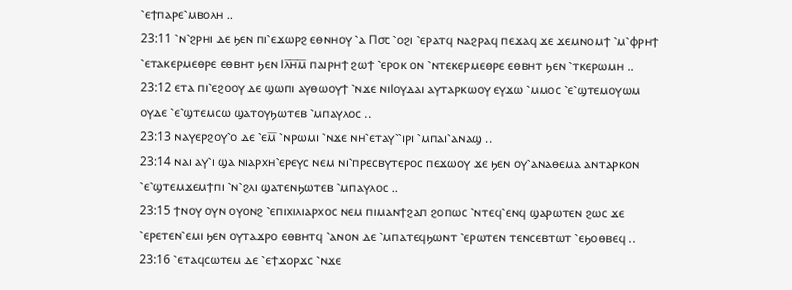⳿ⲉϯⲡⲁⲣⲉ⳿ⲙⲃⲟⲗⲏ ..
23:11 ⳿ⲛ⳿ϩⲣⲏⲓ ⲇⲉ ϧⲉⲛ ⲡⲓ⳿ⲉϫⲱⲣϩ ⲉⲑⲛⲏⲟⲩ ⳿ⲁ Ⲡ⳪ ⳿ⲟϩⲓ ⳿ⲉⲣⲁⲧϥ ⲛⲁϩⲣⲁϥ ⲡⲉϫⲁϥ ϫⲉ ϫⲉⲙⲛⲟⲙϯ ⳿ⲙ⳿ⲫⲣⲏϯ ⳿ⲉⲧⲁⲕⲉⲣⲙⲉⲑⲣⲉ ⲉⲑⲃⲏⲧ ϧⲉⲛ Ⲓⲗ̅ⲏ̅ⲙ̅ ⲡⲁⲓⲣⲏϯ ϩⲱϯ ⳿ⲉⲣⲟⲕ ⲟⲛ ⳿ⲛⲧⲉⲕⲉⲣⲙⲉⲑⲣⲉ ⲉⲑⲃⲏⲧ ϧⲉⲛ ⳿ⲧⲕⲉⲣⲱⲙⲏ ..
23:12 ⲉⲧⲁ ⲡⲓ⳿ⲉϩⲟⲟⲩ ⲇⲉ ϣⲱⲡⲓ ⲁⲩⲑⲱⲟⲩϯ ⳿ⲛϫⲉ ⲛⲓⲒⲟⲩⲇⲁⲓ ⲁⲩⲧⲁⲣⲕⲱⲟⲩ ⲉⲩϫⲱ ⳿ⲙⲙⲟⲥ ⳿ⲉ⳿ϣⲧⲉⲙⲟⲩⲱⲙ ⲟⲩⲇⲉ ⳿ⲉ⳿ϣⲧⲉⲙⲥⲱ ϣⲁⲧⲟⲩϧⲱⲧⲉⲃ ⳿ⲙⲡⲁⲩⲗⲟⲥ ..
23:13 ⲛⲁⲩⲉⲣϩⲟⲩ⳿ⲟ ⲇⲉ ⳿ⲉⲙ̅ ⳿ⲛⲣⲱⲙⲓ ⳿ⲛϫⲉ ⲛⲏ⳿ⲉⲧⲁⲩ⳿⳿ⲓⲣⲓ ⳿ⲙⲡⲁⲓ⳿ⲁⲛⲁϣ ..
23:14 ⲛⲁⲓ ⲁⲩ⳿ⲓ ϣⲁ ⲛⲓⲁⲣⲭⲏ⳿ⲉⲣⲉⲩⲥ ⲛⲉⲙ ⲛⲓ⳿ⲡⲣⲉⲥⲃⲩⲧⲉⲣⲟⲥ ⲡⲉϫⲱⲟⲩ ϫⲉ ϧⲉⲛ ⲟⲩ⳿ⲁⲛⲁⲑⲉⲙⲁ ⲁⲛⲧⲁⲣⲕⲟⲛ ⳿ⲉ⳿ϣⲧⲉⲙϫⲉⲙϯⲡⲓ ⳿ⲛ⳿ϩⲗⲓ ϣⲁⲧⲉⲛϧⲱⲧⲉⲃ ⳿ⲙⲡⲁⲩⲗⲟⲥ ..
23:15 ϯⲛⲟⲩ ⲟⲩⲛ ⲟⲩⲟⲛϩ ⳿ⲉⲡⲓⲭⲓⲗⲓⲁⲣⲭⲟⲥ ⲛⲉⲙ ⲡⲓⲙⲁⲛϯϩⲁⲡ ϩⲟⲡⲱⲥ ⳿ⲛⲧⲉϥ⳿ⲉⲛϥ ϣⲁⲣⲱⲧⲉⲛ ϩⲱⲥ ϫⲉ ⳿ⲉⲣⲉⲧⲉⲛ⳿ⲉⲙⲓ ϧⲉⲛ ⲟⲩⲧⲁϫⲣⲟ ⲉⲑⲃⲏⲧϥ ⳿ⲁⲛⲟⲛ ⲇⲉ ⳿ⲙⲡⲁⲧⲉϥϧⲱⲛⲧ ⳿ⲉⲣⲱⲧⲉⲛ ⲧⲉⲛⲥⲉⲃⲧⲱⲧ ⳿ⲉϧⲟⲑⲃⲉϥ ..
23:16 ⳿ⲉⲧⲁϥⲥⲱⲧⲉⲙ ⲇⲉ ⳿ⲉϯϫⲟⲣϫⲥ ⳿ⲛϫⲉ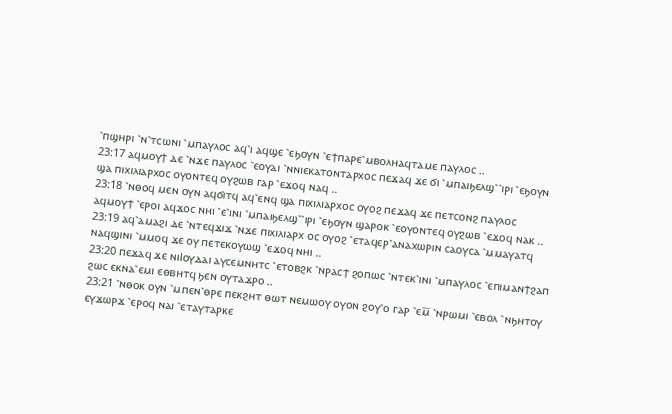⳿ⲡϣⲏⲣⲓ ⳿ⲛ⳿ⲧⲥⲱⲛⲓ ⳿ⲙⲡⲁⲩⲗⲟⲥ ⲁϥ⳿ⲓ ⲁϥϣⲉ ⳿ⲉϧⲟⲩⲛ ⳿ⲉϯⲡⲁⲣⲉ⳿ⲙⲃⲟⲗⲏⲁϥⲧⲁⲙⲉ ⲡⲁⲩⲗⲟⲥ ..
23:17 ⲁϥⲙⲟⲩϯ ⲇⲉ ⳿ⲛϫⲉ ⲡⲁⲩⲗⲟⲥ ⳿ⲉⲟⲩⲁⲓ ⳿ⲛⲛⲓⲉⲕⲁⲧⲟⲛⲧⲁⲣⲭⲟⲥ ⲡⲉϫⲁϥ ϫⲉ ϭⲓ ⳿ⲙⲡⲁⲓϧⲉⲗϣ⳿⳿ⲓⲣⲓ ⳿ⲉϧⲟⲩⲛ ϣⲁ ⲡⲓⲭⲓⲗⲓⲁⲣⲭⲟⲥ ⲟⲩⲟⲛⲧⲉϥ ⲟⲩϩⲱⲃ ⲅⲁⲣ ⳿ⲉϫⲟϥ ⲛⲁϥ ..
23:18 ⳿ⲛⲑⲟϥ ⲙⲉⲛ ⲟⲩⲛ ⲁϥϭⲓⲧϥ ⲁϥ⳿ⲉⲛϥ ϣⲁ ⲡⲓⲭⲓⲗⲓⲁⲣⲭⲟⲥ ⲟⲩⲟϩ ⲡⲉϫⲁϥ ϫⲉ ⲡⲉⲧⲥⲟⲛϩ ⲡⲁⲩⲗⲟⲥ ⲁϥⲙⲟⲩϯ ⳿ⲉⲣⲟⲓ ⲁϥϫⲟⲥ ⲛⲏⲓ ⳿ⲉ⳿ⲓⲛⲓ ⳿ⲙⲡⲁⲓϧⲉⲗϣ⳿⳿ⲓⲣⲓ ⳿ⲉϧⲟⲩⲛ ϣⲁⲣⲟⲕ ⳿ⲉⲟⲩⲟⲛⲧⲉϥ ⲟⲩϩⲱⲃ ⳿ⲉϫⲟϥ ⲛⲁⲕ ..
23:19 ⲁϥ⳿ⲁⲙⲁϩⲓ ⲇⲉ ⳿ⲛⲧⲉϥϫⲓϫ ⳿ⲛϫⲉ ⲡⲓⲭⲓⲗⲓⲁⲣⲭ ⲟⲥ ⲟⲩⲟϩ ⳿ⲉⲧⲁϥⲉⲣ⳿ⲁⲛⲁⲭⲱⲣⲓⲛ ⲥⲁⲟⲩⲥⲁ ⳿ⲙⲙⲁⲩⲁⲧϥ ⲛⲁϥϣⲓⲛⲓ ⳿ⲙⲙⲟϥ ϫⲉ ⲟⲩ ⲡⲉⲧⲉⲕⲟⲩⲱϣ ⳿ⲉϫⲟϥ ⲛⲏⲓ ..
23:20 ⲡⲉϫⲁϥ ϫⲉ ⲛⲓⲒⲟⲩⲇⲁⲓ ⲁⲩⲥⲉⲙⲛⲏⲧⲥ ⳿ⲉⲧⲟⲃϩⲕ ⳿ⲛⲣⲁⲥϯ ϩⲟⲡⲱⲥ ⳿ⲛⲧⲉⲕ⳿ⲓⲛⲓ ⳿ⲙⲡⲁⲩⲗⲟⲥ ⳿ⲉⲡⲓⲙⲁⲛϯϩⲁⲡ ϩⲱⲥ ⲉⲕⲛⲁ⳿ⲉⲙⲓ ⲉⲑⲃⲏⲧϥ ϧⲉⲛ ⲟⲩⲧⲁϫⲣⲟ ..
23:21 ⳿ⲛⲑⲟⲕ ⲟⲩⲛ ⳿ⲙⲡⲉⲛ⳿ⲑⲣⲉ ⲡⲉⲕϩⲏⲧ ⲑⲱⲧ ⲛⲉⲙⲱⲟⲩ ⲟⲩⲟⲛ ϩⲟⲩ⳿ⲟ ⲅⲁⲣ ⳿ⲉⲙ̅ ⳿ⲛⲣⲱⲙⲓ ⳿ⲉⲃⲟⲗ ⳿ⲛϧⲏⲧⲟⲩ ⲉⲩϫⲱⲣϫ ⳿ⲉⲣⲟϥ ⲛⲁⲓ ⳿ⲉⲧⲁⲩⲧⲁⲣⲕⲉ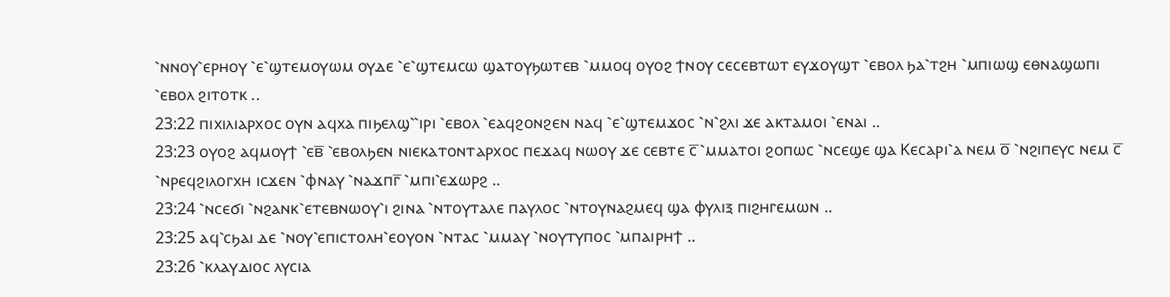⳿ⲛⲛⲟⲩ⳿ⲉⲣⲏⲟⲩ ⳿ⲉ⳿ϣⲧⲉⲙⲟⲩⲱⲙ ⲟⲩⲇⲉ ⳿ⲉ⳿ϣⲧⲉⲙⲥⲱ ϣⲁⲧⲟⲩϧⲱⲧⲉⲃ ⳿ⲙⲙⲟϥ ⲟⲩⲟϩ ϯⲛⲟⲩ ⲥⲉⲥⲉⲃⲧⲱⲧ ⲉⲩϫⲟⲩϣⲧ ⳿ⲉⲃⲟⲗ ϧⲁ⳿ⲧϩⲏ ⳿ⲙⲡⲓⲱϣ ⲉⲑⲛⲁϣⲱⲡⲓ ⳿ⲉⲃⲟⲗ ϩⲓⲧⲟⲧⲕ ..
23:22 ⲡⲓⲭⲓⲗⲓⲁⲣⲭⲟⲥ ⲟⲩⲛ ⲁϥⲭⲁ ⲡⲓϧⲉⲗϣ⳿⳿ⲓⲣⲓ ⳿ⲉⲃⲟⲗ ⳿ⲉⲁϥϩⲟⲛϩⲉⲛ ⲛⲁϥ ⳿ⲉ⳿ϣⲧⲉⲙϫⲟⲥ ⳿ⲛ⳿ϩⲗⲓ ϫⲉ ⲁⲕⲧⲁⲙⲟⲓ ⳿ⲉⲛⲁⲓ ..
23:23 ⲟⲩⲟϩ ⲁϥⲙⲟⲩϯ ⳿ⲉⲃ̅ ⳿ⲉⲃⲟⲗϧⲉⲛ ⲛⲓⲉⲕⲁⲧⲟⲛⲧⲁⲣⲭⲟⲥ ⲡⲉϫⲁϥ ⲛⲱⲟⲩ ϫⲉ ⲥⲉⲃⲧⲉ ⲥ̅ ⳿ⲙⲙⲁⲧⲟⲓ ϩⲟⲡⲱⲥ ⳿ⲛⲥⲉϣⲉ ϣⲁ Ⲕⲉⲥⲁⲣⲓ⳿ⲁ ⲛⲉⲙ ⲟ̅ ⳿ⲛϩⲓⲡⲉⲩⲥ ⲛⲉⲙ ⲥ̅ ⳿ⲛⲣⲉϥϩⲓⲗⲟⲅⲭⲏ ⲓⲥϫⲉⲛ ⳿ⲫⲛⲁⲩ ⳿ⲛⲁϫⲡⲅ̅ ⳿ⲙⲡⲓ⳿ⲉϫⲱⲣϩ ..
23:24 ⳿ⲛⲥⲉϭⲓ ⳿ⲛϩⲁⲛⲕ⳿ⲉⲧⲉⲃⲛⲱⲟⲩ⳿ⲓ ϩⲓⲛⲁ ⳿ⲛⲧⲟⲩⲧⲁⲗⲉ ⲡⲁⲩⲗⲟⲥ ⳿ⲛⲧⲟⲩⲛⲁϩⲙⲉϥ ϣⲁ ⲫⲩⲗⲓⲝ ⲡⲓϩⲏⲅⲉⲙⲱⲛ ..
23:25 ⲁϥ⳿ⲥϧⲁⲓ ⲇⲉ ⳿ⲛⲟⲩ⳿ⲉⲡⲓⲥⲧⲟⲗⲏ⳿ⲉⲟⲩⲟⲛ ⳿ⲛⲧⲁⲥ ⳿ⲙⲙⲁⲩ ⳿ⲛⲟⲩⲧⲩⲡⲟⲥ ⳿ⲙⲡⲁⲓⲣⲏϯ ..
23:26 ⳿ⲕⲗⲁⲩⲇⲓⲟⲥ ⲗⲩⲥⲓⲁ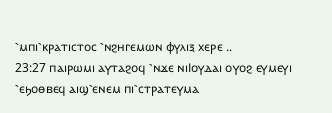⳿ⲙⲡⲓ⳿ⲕⲣⲁⲧⲓⲥⲧⲟⲥ ⳿ⲛϩⲏⲅⲉⲙⲱⲛ ⲫⲩⲗⲓⲝ ⲭⲉⲣⲉ ..
23:27 ⲡⲁⲓⲣⲱⲙⲓ ⲁⲩⲧⲁϩⲟϥ ⳿ⲛϫⲉ ⲛⲓⲒⲟⲩⲇⲁⲓ ⲟⲩⲟϩ ⲉⲩⲙⲉⲩⲓ ⳿ⲉϧⲟⲑⲃⲉϥ ⲁⲓϣ⳿ⲉⲛⲉⲙ ⲡⲓ⳿ⲥⲧⲣⲁⲧⲉⲩⲙⲁ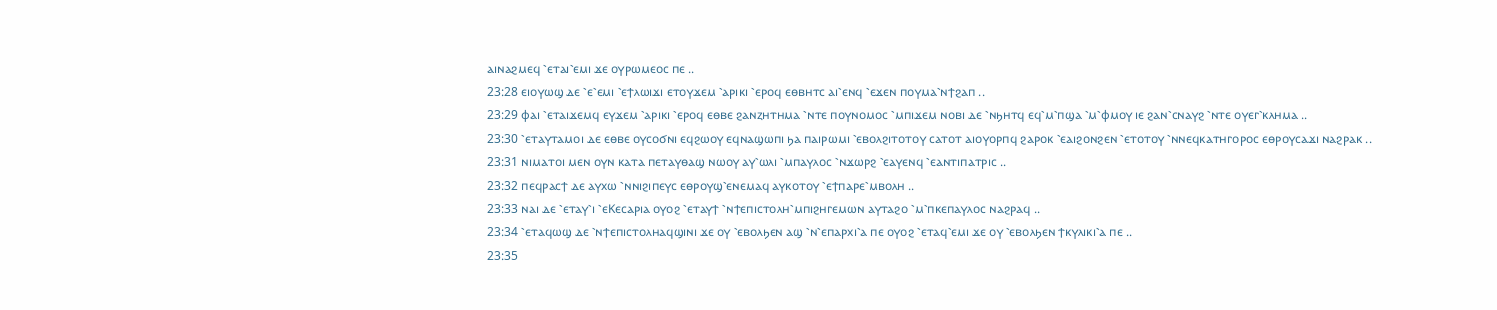ⲁⲓⲛⲁϩⲙⲉϥ ⳿ⲉⲧⲁⲓ⳿ⲉⲙⲓ ϫⲉ ⲟⲩⲣⲱⲙⲉⲟⲥ ⲡⲉ ..
23:28 ⲉⲓⲟⲩⲱϣ ⲇⲉ ⳿ⲉ⳿ⲉⲙⲓ ⳿ⲉϯⲗⲱⲓϫⲓ ⲉⲧⲟⲩϫⲉⲙ ⳿ⲁⲣⲓⲕⲓ ⳿ⲉⲣⲟϥ ⲉⲑⲃⲏⲧⲥ ⲁⲓ⳿ⲉⲛϥ ⳿ⲉϫⲉⲛ ⲡⲟⲩⲙⲁ⳿ⲛϯϩⲁⲡ ..
23:29 ⲫⲁⲓ ⳿ⲉⲧⲁⲓϫⲉⲙϥ ⲉⲩϫⲉⲙ ⳿ⲁⲣⲓⲕⲓ ⳿ⲉⲣⲟϥ ⲉⲑⲃⲉ ϩⲁⲛⲍⲏⲧⲏⲙⲁ ⳿ⲛⲧⲉ ⲡⲟⲩⲛⲟⲙⲟⲥ ⳿ⲙⲡⲓϫⲉⲙ ⲛⲟⲃⲓ ⲇⲉ ⳿ⲛϧⲏⲧϥ ⲉϥ⳿ⲙ⳿ⲡϣⲁ ⳿ⲙ⳿ⲫⲙⲟⲩ ⲓⲉ ϩⲁⲛ⳿ⲥⲛⲁⲩϩ ⳿ⲛⲧⲉ ⲟⲩⲉⲅ⳿ⲕⲗⲏⲙⲁ ..
23:30 ⳿ⲉⲧⲁⲩⲧⲁⲙⲟⲓ ⲇⲉ ⲉⲑⲃⲉ ⲟⲩⲥⲟϭⲛⲓ ⲉϥϩⲱⲟⲩ ⲉϥⲛⲁϣⲱⲡⲓ ϧⲁ ⲡⲁⲓⲣⲱⲙⲓ ⳿ⲉⲃⲟⲗϩⲓⲧⲟⲧⲟⲩ ⲥⲁⲧⲟⲧ ⲁⲓⲟⲩⲟⲣⲡϥ ϩⲁⲣⲟⲕ ⳿ⲉⲁⲓϩⲟⲛϩⲉⲛ ⳿ⲉⲧⲟⲧⲟⲩ ⳿ⲛⲛⲉϥⲕⲁⲧⲏⲅⲟⲣⲟⲥ ⲉⲑⲣⲟⲩⲥⲁϫⲓ ⲛⲁϩⲣⲁⲕ ..
23:31 ⲛⲓⲙⲁⲧⲟⲓ ⲙⲉⲛ ⲟⲩⲛ ⲕⲁⲧⲁ ⲡⲉⲧⲁⲩⲑⲁϣ ⲛⲱⲟⲩ ⲁⲩ⳿ⲱⲗⲓ ⳿ⲙⲡⲁⲩⲗⲟⲥ ⳿ⲛϫⲱⲣϩ ⳿ⲉⲁⲩⲉⲛϥ ⳿ⲉⲁⲛⲧⲓⲡⲁⲧⲣⲓⲥ ..
23:32 ⲡⲉϥⲣⲁⲥϯ ⲇⲉ ⲁⲩⲭⲱ ⳿ⲛⲛⲓϩⲓⲡⲉⲩⲥ ⲉⲑⲣⲟⲩϣ⳿ⲉⲛⲉⲙⲁϥ ⲁⲩⲕⲟⲧⲟⲩ ⳿ⲉϯⲡⲁⲣⲉ⳿ⲙⲃⲟⲗⲏ ..
23:33 ⲛⲁⲓ ⲇⲉ ⳿ⲉⲧⲁⲩ⳿ⲓ ⳿ⲉⲔⲉⲥⲁⲣⲓⲁ ⲟⲩⲟϩ ⳿ⲉⲧⲁⲩϯ ⳿ⲛϯⲉⲡⲓⲥⲧⲟⲗⲏ⳿ⲙⲡⲓϩⲏⲅⲉⲙⲱⲛ ⲁⲩⲧⲁϩⲟ ⳿ⲙ⳿ⲡⲕⲉⲡⲁⲩⲗⲟⲥ ⲛⲁϩⲣⲁϥ ..
23:34 ⳿ⲉⲧⲁϥⲱϣ ⲇⲉ ⳿ⲛϯⲉⲡⲓⲥⲧⲟⲗⲏⲁϥϣⲓⲛⲓ ϫⲉ ⲟⲩ ⳿ⲉⲃⲟⲗϧⲉⲛ ⲁϣ ⳿ⲛ⳿ⲉⲡⲁⲣⲭⲓ⳿ⲁ ⲡⲉ ⲟⲩⲟϩ ⳿ⲉⲧⲁϥ⳿ⲉⲙⲓ ϫⲉ ⲟⲩ ⳿ⲉⲃⲟⲗϧⲉⲛ ϯⲕⲩⲗⲓⲕⲓ⳿ⲁ ⲡⲉ ..
23:35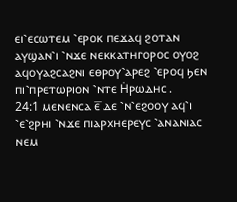ⲉⲓ⳿ⲉⲥⲱⲧⲉⲙ ⳿ⲉⲣⲟⲕ ⲡⲉϫⲁϥ ϩⲟⲧⲁⲛ ⲁⲩϣⲁⲛ⳿ⲓ ⳿ⲛϫⲉ ⲛⲉⲕⲕⲁⲧⲏⲅⲟⲣⲟⲥ ⲟⲩⲟϩ ⲁϥⲟⲩⲁϩⲥⲁϩⲛⲓ ⲉⲑⲣⲟⲩ⳿ⲁⲣⲉϩ ⳿ⲉⲣⲟϥ ϧⲉⲛ ⲡⲓ⳿ⲡⲣⲉⲧⲱⲣⲓⲟⲛ ⳿ⲛⲧⲉ Ⲏ̇ⲣⲱⲇⲏⲥ .
24:1 ⲙⲉⲛⲉⲛⲥⲁ ⲉ̅ ⲇⲉ ⳿ⲛ⳿ⲉϩⲟⲟⲩ ⲁϥ⳿ⲓ ⳿ⲉ⳿ϩⲣⲏⲓ ⳿ⲛϫⲉ ⲡⲓⲁⲣⲭⲏⲉⲣⲉⲩⲥ ⳿ⲁⲛⲁⲛⲓⲁⲥ ⲛⲉⲙ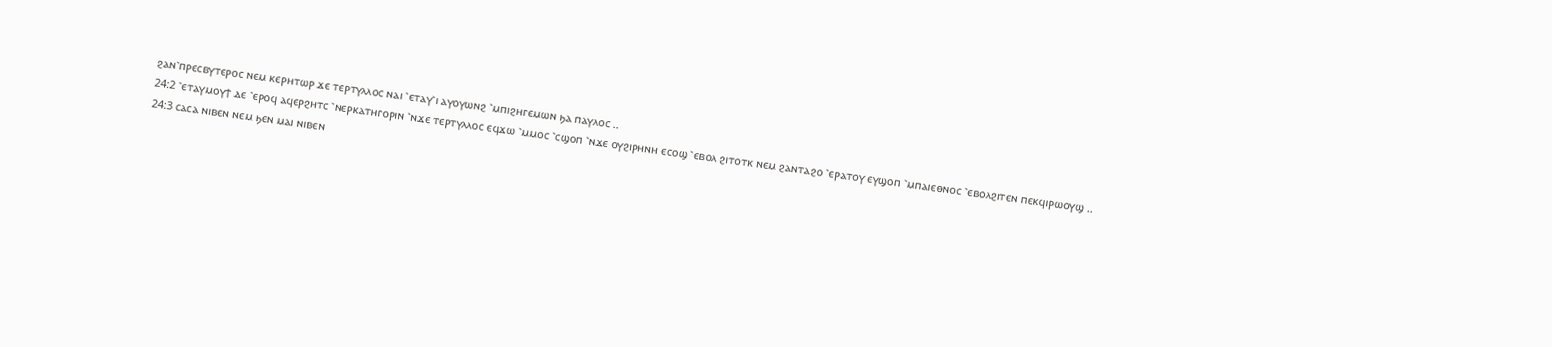ϩⲁⲛ⳿ⲡⲣⲉⲥⲃⲩⲧⲉⲣⲟⲥ ⲛⲉⲙ ⲕⲉⲣⲏⲧⲱⲣ ϫⲉ ⲧⲉⲣⲧⲩⲗⲗⲟⲥ ⲛⲁⲓ ⳿ⲉⲧⲁⲩ⳿ⲓ ⲁⲩⲟⲩⲱⲛϩ ⳿ⲙⲡⲓϩⲏⲅⲉⲙⲱⲛ ϧⲁ ⲡⲁⲩⲗⲟⲥ ..
24:2 ⳿ⲉⲧⲁⲩⲙⲟⲩϯ ⲇⲉ ⳿ⲉⲣⲟϥ ⲁϥⲉⲣϩⲏⲧⲥ ⳿ⲛⲉⲣⲕⲁⲧⲏⲅⲟⲣⲓⲛ ⳿ⲛϫⲉ ⲧⲉⲣⲧⲩⲗⲗⲟⲥ ⲉϥϫⲱ ⳿ⲙⲙⲟⲥ ⳿ⲥϣⲟⲡ ⳿ⲛϫⲉ ⲟⲩϩⲓⲣⲏⲛⲏ ⲉⲥⲟϣ ⳿ⲉⲃⲟⲗ ϩⲓⲧⲟⲧⲕ ⲛⲉⲙ ϩⲁⲛⲧⲁϩⲟ ⳿ⲉⲣⲁⲧⲟⲩ ⲉⲩϣⲟⲡ ⳿ⲙⲡⲁⲓⲉⲑⲛⲟⲥ ⳿ⲉⲃⲟⲗϩⲓⲧⲉⲛ ⲡⲉⲕϥⲓⲣⲱⲟⲩϣ ..
24:3 ⲥⲁⲥⲁ ⲛⲓⲃⲉⲛ ⲛⲉⲙ ϧⲉⲛ ⲙⲁⲓ ⲛⲓⲃⲉⲛ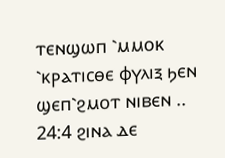ⲧⲉⲛϣⲱⲡ ⳿ⲙⲙⲟⲕ ⳿ⲕⲣⲁⲧⲓⲥⲑⲉ ⲫⲩⲗⲓⲝ ϧⲉⲛ ϣⲉⲡ⳿ϩⲙⲟⲧ ⲛⲓⲃⲉⲛ ..
24:4 ϩⲓⲛⲁ ⲇⲉ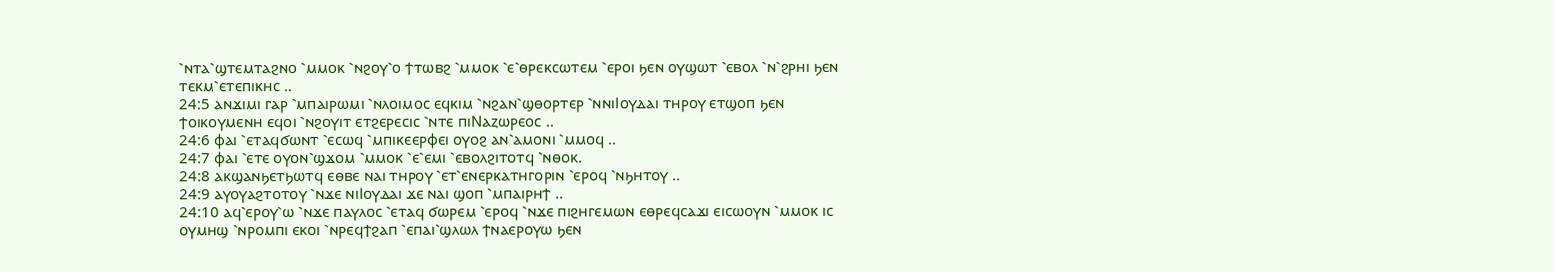⳿ⲛⲧⲁ⳿ϣⲧⲉⲙⲧⲁϩⲛⲟ ⳿ⲙⲙⲟⲕ ⳿ⲛϩⲟⲩ⳿ⲟ ϯⲧⲱⲃϩ ⳿ⲙⲙⲟⲕ ⳿ⲉ⳿ⲑⲣⲉⲕⲥⲱⲧⲉⲙ ⳿ⲉⲣⲟⲓ ϧⲉⲛ ⲟⲩϣⲱⲧ ⳿ⲉⲃⲟⲗ ⳿ⲛ⳿ϩⲣⲏⲓ ϧⲉⲛ ⲧⲉⲕⲙ⳿ⲉⲧⲉⲡⲓⲕⲏⲥ ..
24:5 ⲁⲛϫⲓⲙⲓ ⲅⲁⲣ ⳿ⲙⲡⲁⲓⲣⲱⲙⲓ ⳿ⲛⲗⲟⲓⲙⲟⲥ ⲉϥⲕⲓⲙ ⳿ⲛϩⲁⲛ⳿ϣⲑⲟⲣⲧⲉⲣ ⳿ⲛⲛⲓⲒⲟⲩⲇⲁⲓ ⲧⲏⲣⲟⲩ ⲉⲧϣⲟⲡ ϧⲉⲛ ϯⲟⲓⲕⲟⲩⲙⲉⲛⲏ ⲉϥⲟⲓ ⳿ⲛϩⲟⲩⲓⲧ ⲉⲧϩⲉⲣⲉⲥⲓⲥ ⳿ⲛⲧⲉ ⲡⲓⲚⲁⲍⲱⲣⲉⲟⲥ ..
24:6 ⲫⲁⲓ ⳿ⲉⲧⲁϥϭⲱⲛⲧ ⳿ⲉⲥⲱϥ ⳿ⲙⲡⲓⲕⲉⲉⲣⲫⲉⲓ ⲟⲩⲟϩ ⲁⲛ⳿ⲁⲙⲟⲛⲓ ⳿ⲙⲙⲟϥ ..
24:7 ⲫⲁⲓ ⳿ⲉⲧⲉ ⲟⲩⲟⲛ⳿ϣϫⲟⲙ ⳿ⲙⲙⲟⲕ ⳿ⲉ⳿ⲉⲙⲓ ⳿ⲉⲃⲟⲗϩⲓⲧⲟⲧϥ ⳿ⲛⲑⲟⲕ.
24:8 ⲁⲕϣⲁⲛϧⲉⲧϧⲱⲧϥ ⲉⲑⲃⲉ ⲛⲁⲓ ⲧⲏⲣⲟⲩ ⳿ⲉⲧ⳿ⲉⲛⲉⲣⲕⲁⲧⲏⲅⲟⲣⲓⲛ ⳿ⲉⲣⲟϥ ⳿ⲛϧⲏⲧⲟⲩ ..
24:9 ⲁⲩⲟⲩⲁϩⲧⲟⲧⲟⲩ ⳿ⲛϫⲉ ⲛⲓⲒⲟⲩⲇⲁⲓ ϫⲉ ⲛⲁⲓ ϣⲟⲡ ⳿ⲙⲡⲁⲓⲣⲏϯ ..
24:10 ⲁϥ⳿ⲉⲣⲟⲩ⳿ⲱ ⳿ⲛϫⲉ ⲡⲁⲩⲗⲟⲥ ⳿ⲉⲧⲁϥ ϭⲱⲣⲉⲙ ⳿ⲉⲣⲟϥ ⳿ⲛϫⲉ ⲡⲓϩⲏⲅⲉⲙⲱⲛ ⲉⲑⲣⲉϥⲥⲁϫⲓ ⲉⲓⲥⲱⲟⲩⲛ ⳿ⲙⲙⲟⲕ ⲓⲥ ⲟⲩⲙⲏϣ ⳿ⲛⲣⲟⲙⲡⲓ ⲉⲕⲟⲓ ⳿ⲛⲣⲉϥϯϩⲁⲡ ⳿ⲉⲡⲁⲓ⳿ϣⲗⲱⲗ ϯⲛⲁⲉⲣⲟⲩⲱ ϧⲉⲛ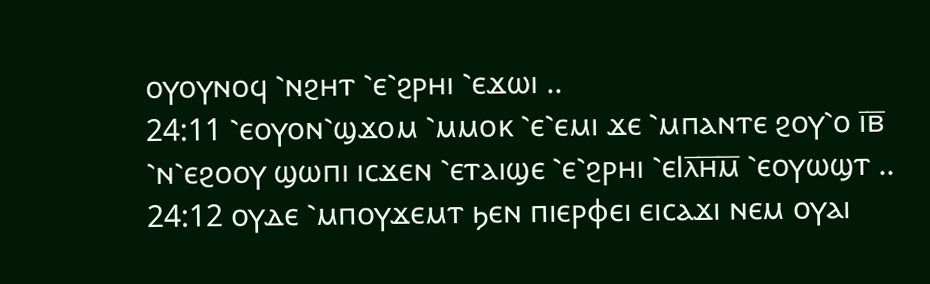ⲟⲩⲟⲩⲛⲟϥ ⳿ⲛϩⲏⲧ ⳿ⲉ⳿ϩⲣⲏⲓ ⳿ⲉϫⲱⲓ ..
24:11 ⳿ⲉⲟⲩⲟⲛ⳿ϣϫⲟⲙ ⳿ⲙⲙⲟⲕ ⳿ⲉ⳿ⲉⲙⲓ ϫⲉ ⳿ⲙⲡⲁⲛⲧⲉ ϩⲟⲩ⳿ⲟ ⲓ̅ⲃ̅ ⳿ⲛ⳿ⲉϩⲟⲟⲩ ϣⲱⲡⲓ ⲓⲥϫⲉⲛ ⳿ⲉⲧⲁⲓϣⲉ ⳿ⲉ⳿ϩⲣⲏⲓ ⳿ⲉⲒⲗ̅ⲏ̅ⲙ̅ ⳿ⲉⲟⲩⲱϣⲧ ..
24:12 ⲟⲩⲇⲉ ⳿ⲙⲡⲟⲩϫⲉⲙⲧ ϧⲉⲛ ⲡⲓⲉⲣⲫⲉⲓ ⲉⲓⲥⲁϫⲓ ⲛⲉⲙ ⲟⲩⲁⲓ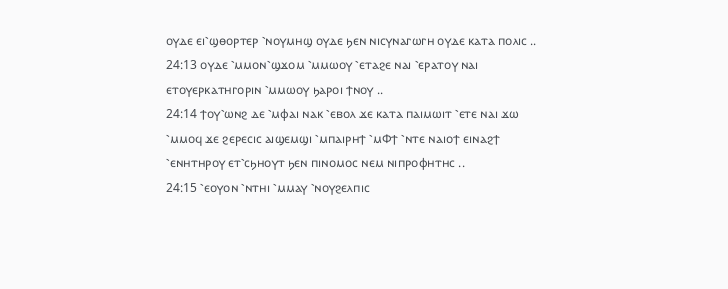ⲟⲩⲇⲉ ⲉⲓ⳿ϣⲑⲟⲣⲧⲉⲣ ⳿ⲛⲟⲩⲙⲏϣ ⲟⲩⲇⲉ ϧⲉⲛ ⲛⲓⲥⲩⲛⲁⲅⲱⲅⲏ ⲟⲩⲇⲉ ⲕⲁⲧⲁ ⲡⲟⲗⲓⲥ ..
24:13 ⲟⲩⲇⲉ ⳿ⲙⲙⲟⲛ⳿ϣϫⲟⲙ ⳿ⲙⲙⲱⲟⲩ ⳿ⲉⲧⲁϩⲉ ⲛⲁⲓ ⳿ⲉⲣⲁⲧⲟⲩ ⲛⲁⲓ ⲉⲧⲟⲩⲉⲣⲕⲁⲧⲏⲅⲟⲣⲓⲛ ⳿ⲙⲙⲱⲟⲩ ϧⲁⲣⲟⲓ ϯⲛⲟⲩ ..
24:14 ϯⲟⲩ⳿ⲱⲛϩ ⲇⲉ ⳿ⲙⲫⲁⲓ ⲛⲁⲕ ⳿ⲉⲃⲟⲗ ϫⲉ ⲕⲁⲧⲁ ⲡⲁⲓⲙⲱⲓⲧ ⳿ⲉⲧⲉ ⲛⲁⲓ ϫⲱ ⳿ⲙⲙⲟϥ ϫⲉ ϩⲉⲣⲉⲥⲓⲥ ⲁⲓϣⲉⲙϣⲓ ⳿ⲙⲡⲁⲓⲣⲏϯ ⳿ⲙⲪϯ ⳿ⲛⲧⲉ ⲛⲁⲓⲟϯ ⲉⲓⲛⲁϩϯ ⳿ⲉⲛⲏⲧⲏⲣⲟⲩ ⲉⲧ⳿ⲥϧⲏⲟⲩⲧ ϧⲉⲛ ⲡⲓⲛⲟⲙⲟⲥ ⲛⲉⲙ ⲛⲓⲡⲣⲟⲫⲏⲧⲏⲥ ..
24:15 ⳿ⲉⲟⲩⲟⲛ ⳿ⲛⲧⲏⲓ ⳿ⲙⲙⲁⲩ ⳿ⲛⲟⲩϩⲉⲗⲡⲓⲥ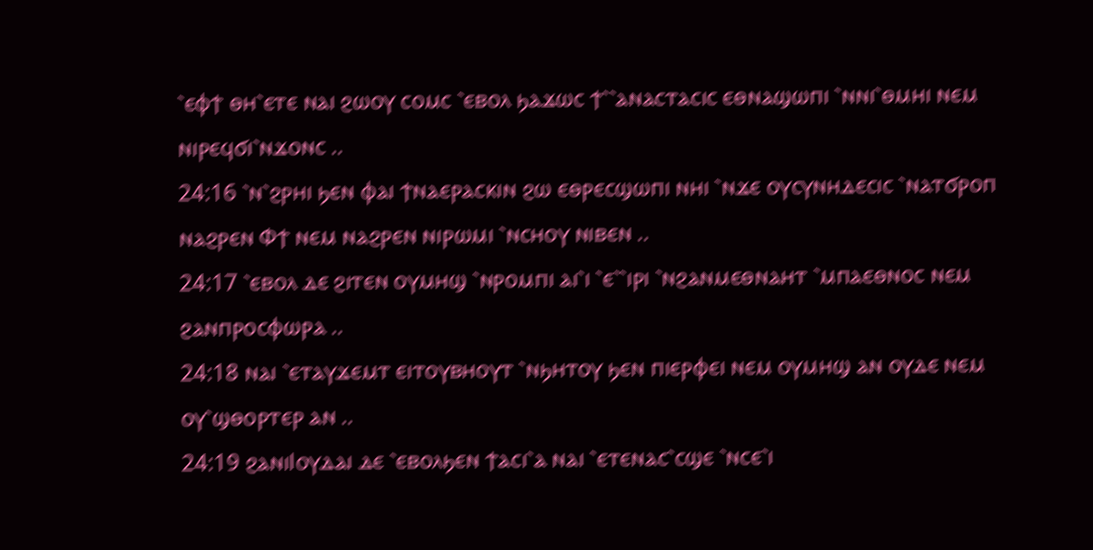⳿ⲉⲫϯ ⲑⲏ⳿ⲉⲧⲉ ⲛⲁⲓ ϩⲱⲟⲩ ⲥⲟⲙⲥ ⳿ⲉⲃⲟⲗ ϧⲁϫⲱⲥ ϯ⳿⳿ⲁⲛⲁⲥⲧⲁⲥⲓⲥ ⲉⲑⲛⲁϣⲱⲡⲓ ⳿ⲛⲛⲓ⳿ⲑⲙⲏⲓ ⲛⲉⲙ ⲛⲓⲣⲉϥϭⲓ⳿ⲛϫⲟⲛⲥ ..
24:16 ⳿ⲛ⳿ϩⲣⲏⲓ ϧⲉⲛ ⲫⲁⲓ ϯⲛⲁⲉⲣⲁⲥⲕⲓⲛ ϩⲱ ⲉⲑⲣⲉⲥϣⲱⲡⲓ ⲛⲏⲓ ⳿ⲛϫⲉ ⲟⲩⲥⲩⲛⲏⲇⲉⲥⲓⲥ ⳿ⲛⲁⲧϭⲣⲟⲡ ⲛⲁϩⲣⲉⲛ Ⲫϯ ⲛⲉⲙ ⲛⲁϩⲣⲉⲛ ⲛⲓⲣⲱⲙⲓ ⳿ⲛⲥⲏⲟⲩ ⲛⲓⲃⲉⲛ ..
24:17 ⳿ⲉⲃⲟⲗ ⲇⲉ ϩⲓⲧⲉⲛ ⲟⲩⲙⲏϣ ⳿ⲛⲣⲟⲙⲡⲓ ⲁⲓ⳿ⲓ ⳿ⲉ⳿⳿ⲓⲣⲓ ⳿ⲛϩⲁⲛⲙⲉⲑⲛⲁⲏⲧ ⳿ⲙⲡⲁⲉⲑⲛⲟⲥ ⲛⲉⲙ ϩⲁⲛⲡⲣⲟⲥⲫⲱⲣⲁ ..
24:18 ⲛⲁⲓ ⳿ⲉⲧⲁⲩϫⲉⲙⲧ ⲉⲓⲧⲟⲩⲃⲏⲟⲩⲧ ⳿ⲛϧⲏⲧⲟⲩ ϧⲉⲛ ⲡⲓⲉⲣⲫⲉⲓ ⲛⲉⲙ ⲟⲩⲙⲏϣ ⲁⲛ ⲟⲩⲇⲉ ⲛⲉⲙ ⲟⲩ⳿ϣⲑⲟⲣⲧⲉⲣ ⲁⲛ ..
24:19 ϩⲁⲛⲓⲒⲟⲩⲇⲁⲓ ⲇⲉ ⳿ⲉⲃⲟⲗϧⲉⲛ ϯⲁⲥⲓ⳿ⲁ ⲛⲁⲓ ⳿ⲉⲧⲉⲛⲁⲥ⳿ⲥϣⲉ ⳿ⲛⲥⲉ⳿ⲓ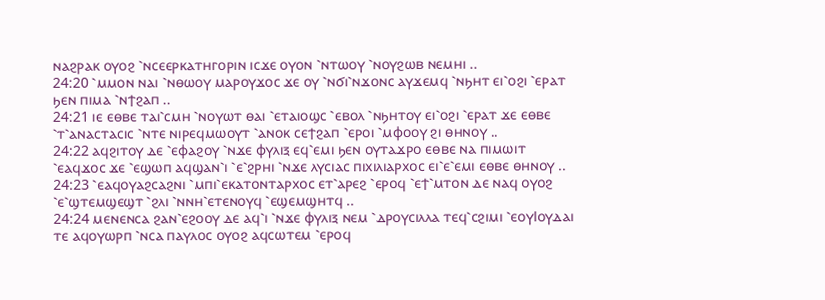ⲛⲁϩⲣⲁⲕ ⲟⲩⲟϩ ⳿ⲛⲥⲉⲉⲣⲕⲁⲧⲏⲅⲟⲣⲓⲛ ⲓⲥϫⲉ ⲟⲩⲟⲛ ⳿ⲛⲧⲱⲟⲩ ⳿ⲛⲟⲩϩⲱⲃ ⲛⲉⲙⲏⲓ ..
24:20 ⳿ⲙⲙⲟⲛ ⲛⲁⲓ ⳿ⲛⲑⲱⲟⲩ ⲙⲁⲣⲟⲩϫⲟⲥ ϫⲉ ⲟⲩ ⳿ⲛϭⲓ⳿ⲛϫⲟⲛⲥ ⲁⲩϫⲉⲙϥ ⳿ⲛϧⲏⲧ ⲉⲓ⳿ⲟϩⲓ ⳿ⲉⲣⲁⲧ ϧⲉⲛ ⲡⲓⲙⲁ ⳿ⲛϯϩⲁⲡ ..
24:21 ⲓⲉ ⲉⲑⲃⲉ ⲧⲁⲓ⳿ⲥⲙⲏ ⳿ⲛⲟⲩⲱⲧ ⲑⲁⲓ ⳿ⲉⲧⲁⲓⲟϣⲥ ⳿ⲉⲃⲟⲗ ⳿ⲛϧⲏⲧⲟⲩ ⲉⲓ⳿ⲟϩⲓ ⳿ⲉⲣⲁⲧ ϫⲉ ⲉⲑⲃⲉ ⳿ⲧ⳿ⲁⲛⲁⲥⲧⲁⲥⲓⲥ ⳿ⲛⲧⲉ ⲛⲓⲣⲉϥⲙⲱⲟⲩⲧ ⳿ⲁⲛⲟⲕ ⲥⲉϯϩⲁⲡ ⳿ⲉⲣⲟⲓ ⳿ⲙⲫⲟⲟⲩ ϩⲓ ⲑⲏⲛⲟⲩ ..
24:22 ⲁϥϩⲓⲧⲟⲩ ⲇⲉ ⳿ⲉⲫⲁϩⲟⲩ ⳿ⲛϫⲉ ⲫⲩⲗⲓⲝ ⲉϥ⳿ⲉⲙⲓ ϧⲉⲛ ⲟⲩⲧⲁϫⲣⲟ ⲉⲑⲃⲉ ⲛⲁ ⲡⲓⲙⲱⲓⲧ ⳿ⲉⲁϥϫⲟⲥ ϫⲉ ⳿ⲉϣⲱⲡ ⲁϥϣⲁⲛ⳿ⲓ ⳿ⲉ⳿ϩⲣⲏⲓ ⳿ⲛϫⲉ ⲗⲩⲥⲓⲁⲥ ⲡⲓⲭⲓⲗⲓⲁⲣⲭⲟⲥ ⲉⲓ⳿ⲉ⳿ⲉⲙⲓ ⲉⲑⲃⲉ ⲑⲏⲛⲟⲩ ..
24:23 ⳿ⲉⲁϥⲟⲩⲁϩⲥⲁϩⲛⲓ ⳿ⲙⲡⲓ⳿ⲉⲕⲁⲧⲟⲛⲧⲁⲣⲭⲟⲥ ⲉⲧ⳿ⲁⲣⲉϩ ⳿ⲉⲣⲟϥ ⳿ⲉϯ⳿ⲙⲧⲟⲛ ⲇⲉ ⲛⲁϥ ⲟⲩⲟϩ ⳿ⲉ⳿ϣⲧⲉⲙϣⲉϣⲧ ⳿ϩⲗⲓ ⳿ⲛⲛⲏ⳿ⲉⲧⲉⲛⲟⲩϥ ⳿ⲉϣⲉⲙϣⲏⲧϥ ..
24:24 ⲙⲉⲛⲉⲛⲥⲁ ϩⲁⲛ⳿ⲉϩⲟⲟⲩ ⲇⲉ ⲁϥ⳿ⲓ ⳿ⲛϫⲉ ⲫⲩⲗⲓⲝ ⲛⲉⲙ ⳿ⲇⲣⲟⲩⲥⲓⲗⲗⲁ ⲧⲉϥ⳿ⲥϩⲓⲙⲓ ⳿ⲉⲟⲩⲒⲟⲩⲇⲁⲓ ⲧⲉ ⲁϥⲟⲩⲱⲣⲡ ⳿ⲛⲥⲁ ⲡⲁⲩⲗⲟⲥ ⲟⲩⲟϩ ⲁϥⲥⲱⲧⲉⲙ ⳿ⲉⲣⲟϥ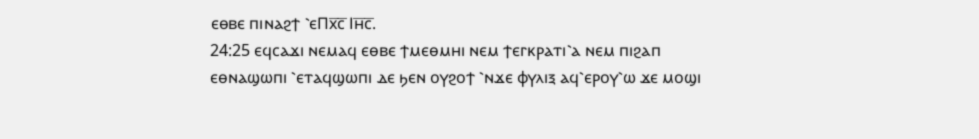ⲉⲑⲃⲉ ⲡⲓⲛⲁϩϯ ⳿ⲉⲠⲭ̅ⲥ̅ Ⲓⲏ̅ⲥ̅.
24:25 ⲉϥⲥⲁϫⲓ ⲛⲉⲙⲁϥ ⲉⲑⲃⲉ ϯⲙⲉⲑⲙⲏⲓ ⲛⲉⲙ ϯⲉⲅⲕⲣⲁⲧⲓ⳿ⲁ ⲛⲉⲙ ⲡⲓϩⲁⲡ ⲉⲑⲛⲁϣⲱⲡⲓ ⳿ⲉⲧⲁϥϣⲱⲡⲓ ⲇⲉ ϧⲉⲛ ⲟⲩϩⲟϯ ⳿ⲛϫⲉ ⲫⲩⲗⲓⲝ ⲁϥ⳿ⲉⲣⲟⲩ⳿ⲱ ϫⲉ ⲙⲟϣⲓ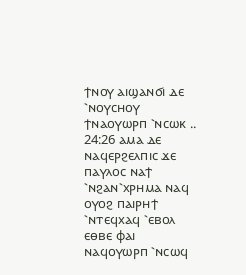ϯⲛⲟⲩ ⲁⲓϣⲁⲛϭⲓ ⲇⲉ ⳿ⲛⲟⲩⲥⲏⲟⲩ ϯⲛⲁⲟⲩⲱⲣⲡ ⳿ⲛⲥⲱⲕ ..
24:26 ⲁⲙⲁ ⲇⲉ ⲛⲁϥⲉⲣϩⲉⲗⲡⲓⲥ ϫⲉ ⲡⲁⲩⲗⲟⲥ ⲛⲁϯ ⳿ⲛϩⲁⲛ⳿ⲭⲣⲏⲙⲁ ⲛⲁϥ ⲟⲩⲟϩ ⲡⲁⲓⲣⲏϯ ⳿ⲛⲧⲉϥⲭⲁϥ ⳿ⲉⲃⲟⲗ ⲉⲑⲃⲉ ⲫⲁⲓ ⲛⲁϥⲟⲩⲱⲣⲡ ⳿ⲛⲥⲱϥ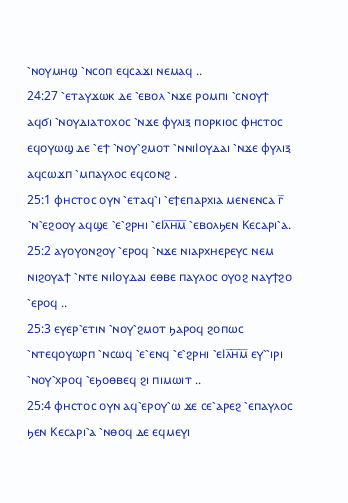⳿ⲛⲟⲩⲙⲏϣ ⳿ⲛⲥⲟⲡ ⲉϥⲥⲁϫⲓ ⲛⲉⲙⲁϥ ..
24:27 ⳿ⲉⲧⲁⲩϫⲱⲕ ⲇⲉ ⳿ⲉⲃⲟⲗ ⳿ⲛϫⲉ ⲣⲟⲙⲡⲓ ⳿ⲥⲛⲟⲩϯ ⲁϥϭⲓ ⳿ⲛⲟⲩⲇⲓⲁⲧⲟⲭⲟⲥ ⳿ⲛϫⲉ ⲫⲩⲗⲓⲝ ⲡⲟⲣⲕⲓⲟⲥ ⲫⲏⲥⲧⲟⲥ ⲉϥⲟⲩⲱϣ ⲇⲉ ⳿ⲉϯ ⳿ⲛⲟⲩ⳿ϩⲙⲟⲧ ⳿ⲛⲛⲓⲒⲟⲩⲇⲁⲓ ⳿ⲛϫⲉ ⲫⲩⲗⲓⲝ ⲁϥⲥⲱϫⲡ ⳿ⲙⲡⲁⲩⲗⲟⲥ ⲉϥⲥⲟⲛϩ .
25:1 ⲫⲏⲥⲧⲟⲥ ⲟⲩⲛ ⳿ⲉⲧⲁϥ⳿ⲓ ⳿ⲉϯⲉⲡⲁⲣⲭⲓⲁ ⲙⲉⲛⲉⲛⲥⲁ ⲅ̅ ⳿ⲛ⳿ⲉϩⲟⲟⲩ ⲁϥϣⲉ ⳿ⲉ⳿ϩⲣⲏⲓ ⳿ⲉⲒⲗ̅ⲏ̅ⲙ̅ ⳿ⲉⲃⲟⲗϧⲉⲛ Ⲕⲉⲥⲁⲣⲓ⳿ⲁ.
25:2 ⲁⲩⲟⲩⲟⲛϩⲟⲩ ⳿ⲉⲣⲟϥ ⳿ⲛϫⲉ ⲛⲓⲁⲣⲭⲏⲉⲣⲉⲩⲥ ⲛⲉⲙ ⲛⲓϩⲟⲩⲁϯ ⳿ⲛⲧⲉ ⲛⲓⲒⲟⲩⲇⲁⲓ ⲉⲑⲃⲉ ⲡⲁⲩⲗⲟⲥ ⲟⲩⲟϩ ⲛⲁⲩϯϩⲟ ⳿ⲉⲣⲟϥ ..
25:3 ⲉⲩⲉⲣ⳿ⲉⲧⲓⲛ ⳿ⲛⲟⲩ⳿ϩⲙⲟⲧ ϧⲁⲣⲟϥ ϩⲟⲡⲱⲥ ⳿ⲛⲧⲉϥⲟⲩⲱⲣⲡ ⳿ⲛⲥⲱϥ ⳿ⲉ⳿ⲉⲛϥ ⳿ⲉ⳿ϩⲣⲏⲓ ⳿ⲉⲒⲗ̅ⲏ̅ⲙ̅ ⲉⲩ⳿⳿ⲓⲣⲓ ⳿ⲛⲟⲩ⳿ⲭⲣⲟϥ ⳿ⲉϧⲟⲑⲃⲉϥ ϩⲓ ⲡⲓⲙⲱⲓⲧ ..
25:4 ⲫⲏⲥⲧⲟⲥ ⲟⲩⲛ ⲁϥ⳿ⲉⲣⲟⲩ⳿ⲱ ϫⲉ ⲥⲉ⳿ⲁⲣⲉϩ ⳿ⲉⲡⲁⲩⲗⲟⲥ ϧⲉⲛ Ⲕⲉⲥⲁⲣⲓ⳿ⲁ ⳿ⲛⲑⲟϥ ⲇⲉ ⲉϥⲙⲉⲩⲓ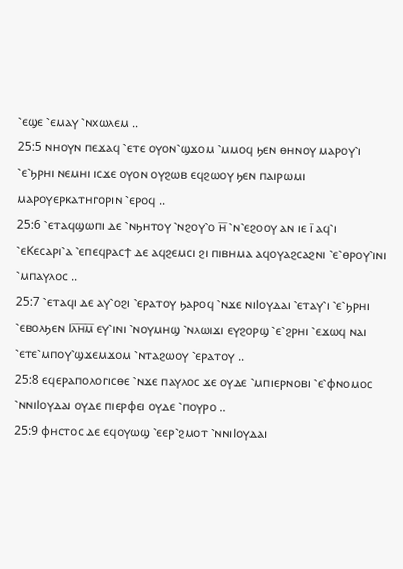⳿ⲉϣⲉ ⳿ⲉⲙⲁⲩ ⳿ⲛⲭⲱⲗⲉⲙ ..
25:5 ⲛⲏⲟⲩⲛ ⲡⲉϫⲁϥ ⳿ⲉⲧⲉ ⲟⲩⲟⲛ⳿ϣϫⲟⲙ ⳿ⲙⲙⲟϥ ϧⲉⲛ ⲑⲏⲛⲟⲩ ⲙⲁⲣⲟⲩ⳿ⲓ ⳿ⲉ⳿ϧⲣⲏⲓ ⲛⲉⲙⲏⲓ ⲓⲥϫⲉ ⲟⲩⲟⲛ ⲟⲩϩⲱⲃ ⲉϥϩⲱⲟⲩ ϧⲉⲛ ⲡⲁⲓⲣⲱⲙⲓ ⲙⲁⲣⲟⲩⲉⲣⲕⲁⲧⲏⲅⲟⲣⲓⲛ ⳿ⲉⲣⲟϥ ..
25:6 ⳿ⲉⲧⲁϥϣⲱⲡⲓ ⲇⲉ ⳿ⲛϧⲏⲧⲟⲩ ⳿ⲛϩⲟⲩ⳿ⲟ ⲏ̅ ⳿ⲛ⳿ⲉϩⲟⲟⲩ ⲁⲛ ⲓⲉ ⲓ̅ ⲁϥ⳿ⲓ ⳿ⲉⲔⲉⲥⲁⲣⲓ⳿ⲁ ⳿ⲉⲡⲉϥⲣⲁⲥϯ ⲇⲉ ⲁϥϩⲉⲙⲥⲓ ϩⲓ ⲡⲓⲃⲏⲙⲁ ⲁϥⲟⲩⲁϩⲥⲁϩⲛⲓ ⳿ⲉ⳿ⲑⲣⲟⲩ⳿ⲓⲛⲓ ⳿ⲙⲡⲁⲩⲗⲟⲥ ..
25:7 ⳿ⲉⲧⲁϥⲓ ⲇⲉ ⲁⲩ⳿ⲟϩⲓ ⳿ⲉⲣⲁⲧⲟⲩ ϧⲁⲣⲟϥ ⳿ⲛϫⲉ ⲛⲓⲒⲟⲩⲇⲁⲓ ⳿ⲉⲧⲁⲩ⳿ⲓ ⳿ⲉ⳿ϧⲣⲏⲓ ⳿ⲉⲃⲟⲗϧⲉⲛ Ⲓⲗ̅ⲏ̅ⲙ̅ ⲉⲩ⳿ⲓⲛⲓ ⳿ⲛⲟⲩⲙⲏϣ ⳿ⲛⲗⲱⲓϫⲓ ⲉⲩϩⲟⲣϣ ⳿ⲉ⳿ϩⲣⲏⲓ ⳿ⲉϫⲱϥ ⲛⲁⲓ ⳿ⲉⲧⲉ⳿ⲙⲡⲟⲩ⳿ϣϫⲉⲙϫⲟⲙ ⳿ⲛⲧⲁϩⲱⲟⲩ ⳿ⲉⲣⲁⲧⲟⲩ ..
25:8 ⲉϥⲉⲣⲁⲡⲟⲗⲟⲅⲓⲥⲑⲉ ⳿ⲛϫⲉ ⲡⲁⲩⲗⲟⲥ ϫⲉ ⲟⲩⲇⲉ ⳿ⲙⲡⲓⲉⲣⲛⲟⲃⲓ ⳿ⲉ⳿ⲫⲛⲟⲙⲟⲥ ⳿ⲛⲛⲓⲒⲟⲩⲇⲁⲓ ⲟⲩⲇⲉ ⲡⲓⲉⲣⲫⲉⲓ ⲟⲩⲇⲉ ⳿ⲡⲟⲩⲣⲟ ..
25:9 ⲫⲏⲥⲧⲟⲥ ⲇⲉ ⲉϥⲟⲩⲱϣ ⳿ⲉⲉⲣ⳿ϩⲙⲟⲧ ⳿ⲛⲛⲓⲒⲟⲩⲇⲁⲓ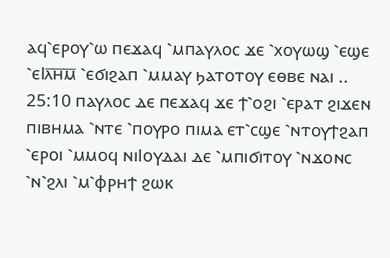ⲁϥ⳿ⲉⲣⲟⲩ⳿ⲱ ⲡⲉϫⲁϥ ⳿ⲙⲡⲁⲩⲗⲟⲥ ϫⲉ ⳿ⲭⲟⲩⲱϣ ⳿ⲉϣⲉ ⳿ⲉⲒⲗ̅ⲏ̅ⲙ̅ ⳿ⲉϭⲓϩⲁⲡ ⳿ⲙⲙⲁⲩ ϧⲁⲧⲟⲧⲟⲩ ⲉⲑⲃⲉ ⲛⲁⲓ ..
25:10 ⲡⲁⲩⲗⲟⲥ ⲇⲉ ⲡⲉϫⲁϥ ϫⲉ ϯ⳿ⲟϩⲓ ⳿ⲉⲣⲁⲧ ϩⲓϫⲉⲛ ⲡⲓⲃⲏⲙⲁ ⳿ⲛⲧⲉ ⳿ⲡⲟⲩⲣⲟ ⲡⲓⲙⲁ ⲉⲧ⳿ⲥϣⲉ ⳿ⲛⲧⲟⲩϯϩⲁⲡ ⳿ⲉⲣⲟⲓ ⳿ⲙⲙⲟϥ ⲛⲓⲒⲟⲩⲇⲁⲓ ⲇⲉ ⳿ⲙⲡⲓϭⲓⲧⲟⲩ ⳿ⲛϫⲟⲛⲥ ⳿ⲛ⳿ϩⲗⲓ ⳿ⲙ⳿ⲫⲣⲏϯ ϩⲱⲕ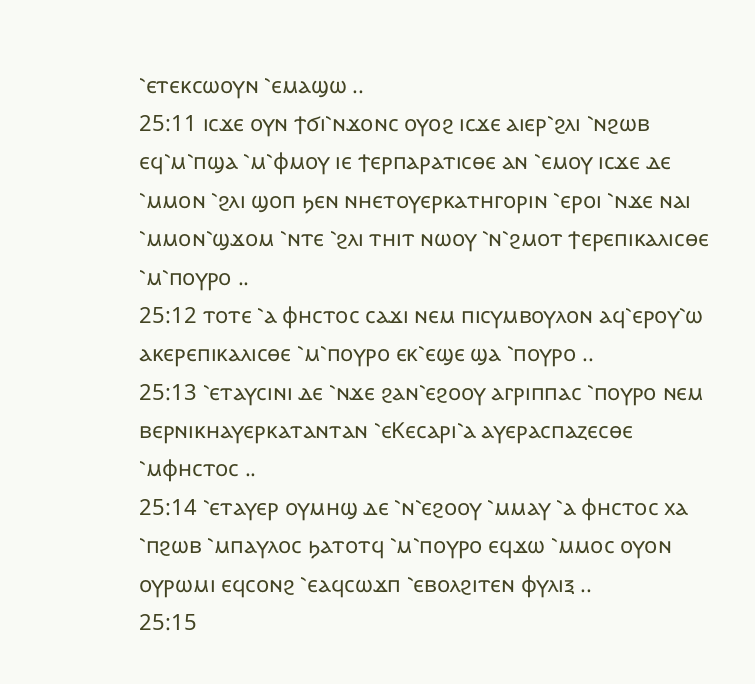⳿ⲉⲧⲉⲕⲥⲱⲟⲩⲛ ⳿ⲉⲙⲁϣⲱ ..
25:11 ⲓⲥϫⲉ ⲟⲩⲛ ϯϭⲓ⳿ⲛϫⲟⲛⲥ ⲟⲩⲟϩ ⲓⲥϫⲉ ⲁⲓⲉⲣ⳿ϩⲗⲓ ⳿ⲛϩⲱⲃ ⲉϥ⳿ⲙ⳿ⲡϣⲁ ⳿ⲙ⳿ⲫⲙⲟⲩ ⲓⲉ ϯⲉⲣⲡⲁⲣⲁⲧⲓⲥⲑⲉ ⲁⲛ ⳿ⲉⲙⲟⲩ ⲓⲥϫⲉ ⲇⲉ ⳿ⲙⲙⲟⲛ ⳿ϩⲗⲓ ϣⲟⲡ ϧⲉⲛ ⲛⲏⲉⲧⲟⲩⲉⲣⲕⲁⲧⲏⲅⲟⲣⲓⲛ ⳿ⲉⲣⲟⲓ ⳿ⲛϫⲉ ⲛⲁⲓ ⳿ⲙⲙⲟⲛ⳿ϣϫⲟⲙ ⳿ⲛⲧⲉ ⳿ϩⲗⲓ ⲧⲏⲓⲧ ⲛⲱⲟⲩ ⳿ⲛ⳿ϩⲙⲟⲧ ϯⲉⲣⲉⲡⲓⲕⲁⲗⲓⲥⲑⲉ ⳿ⲙ⳿ⲡⲟⲩⲣⲟ ..
25:12 ⲧⲟⲧⲉ ⳿ⲁ ⲫⲏⲥⲧⲟⲥ ⲥⲁϫⲓ ⲛⲉⲙ ⲡⲓⲥⲩⲙⲃⲟⲩⲗⲟⲛ ⲁϥ⳿ⲉⲣⲟⲩ⳿ⲱ ⲁⲕⲉⲣⲉⲡⲓⲕⲁⲗⲓⲥⲑⲉ ⳿ⲙ⳿ⲡⲟⲩⲣⲟ ⲉⲕ⳿ⲉϣⲉ ϣⲁ ⳿ⲡⲟⲩⲣⲟ ..
25:13 ⳿ⲉⲧⲁⲩⲥⲓⲛⲓ ⲇⲉ ⳿ⲛϫⲉ ϩⲁⲛ⳿ⲉϩⲟⲟⲩ ⲁⲅⲣⲓⲡⲡⲁⲥ ⳿ⲡⲟⲩⲣⲟ ⲛⲉⲙ ⲃⲉⲣⲛⲓⲕⲏⲁⲩⲉⲣⲕⲁⲧⲁⲛⲧⲁⲛ ⳿ⲉⲔⲉⲥⲁⲣⲓ⳿ⲁ ⲁⲩⲉⲣⲁⲥⲡⲁⲍⲉⲥⲑⲉ ⳿ⲙⲫⲏⲥⲧⲟⲥ ..
25:14 ⳿ⲉⲧⲁⲩⲉⲣ ⲟⲩⲙⲏϣ ⲇⲉ ⳿ⲛ⳿ⲉϩⲟⲟⲩ ⳿ⲙⲙⲁⲩ ⳿ⲁ ⲫⲏⲥⲧⲟⲥ ⲭⲁ ⳿ⲡϩⲱⲃ ⳿ⲙⲡⲁⲩⲗⲟⲥ ϧⲁⲧⲟⲧϥ ⳿ⲙ⳿ⲡⲟⲩⲣⲟ ⲉϥϫⲱ ⳿ⲙⲙⲟⲥ ⲟⲩⲟⲛ ⲟⲩⲣⲱⲙⲓ ⲉϥⲥⲟⲛϩ ⳿ⲉⲁϥⲥⲱϫⲡ ⳿ⲉⲃⲟⲗϩⲓⲧⲉⲛ ⲫⲩⲗⲓⲝ ..
25:15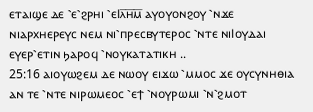ⲉⲧⲁⲓϣⲉ ⲇⲉ ⳿ⲉ⳿ϩⲣⲏⲓ ⳿ⲉⲒⲗ̅ⲏ̅ⲙ̅ ⲁⲩⲟⲩⲟⲛϩⲟⲩ ⳿ⲛϫⲉ ⲛⲓⲁⲣⲭⲏⲉⲣⲉⲩⲥ ⲛⲉⲙ ⲛⲓ⳿ⲡⲣⲉⲥⲃⲩⲧⲉⲣⲟⲥ ⳿ⲛⲧⲉ ⲛⲓⲒⲟⲩⲇⲁⲓ ⲉⲩⲉⲣ⳿ⲉⲧⲓⲛ ϧⲁⲣⲟϥ ⳿ⲛⲟⲩⲕⲁⲧⲁⲧⲓⲕⲏ ..
25:16 ⲁⲓⲟⲩⲱϩⲉⲙ ⲇⲉ ⲛⲱⲟⲩ ⲉⲓϫⲱ ⳿ⲙⲙⲟⲥ ϫⲉ ⲟⲩⲥⲩⲛⲏⲑⲓⲁ ⲁⲛ ⲧⲉ ⳿ⲛⲧⲉ ⲛⲓⲣⲱⲙⲉⲟⲥ ⳿ⲉϯ ⳿ⲛⲟⲩⲣⲱⲙⲓ ⳿ⲛ⳿ϩⲙⲟⲧ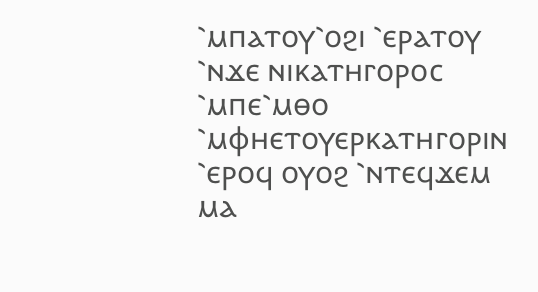⳿ⲙⲡⲁⲧⲟⲩ⳿ⲟϩⲓ ⳿ⲉⲣⲁⲧⲟⲩ ⳿ⲛϫⲉ ⲛⲓⲕⲁⲧⲏⲅⲟⲣⲟⲥ ⳿ⲙⲡⲉ⳿ⲙⲑⲟ ⳿ⲙⲫⲏⲉⲧⲟⲩⲉⲣⲕⲁⲧⲏⲅⲟⲣⲓⲛ ⳿ⲉⲣⲟϥ ⲟⲩⲟϩ ⳿ⲛⲧⲉϥϫⲉⲙ ⲙⲁ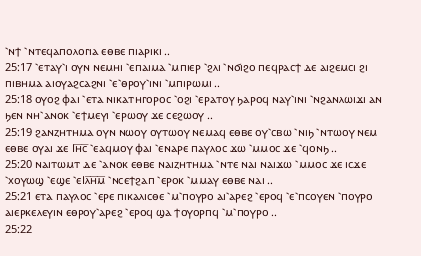⳿ⲛϯ ⳿ⲛⲧⲉϥⲁⲡⲟⲗⲟⲅⲓⲁ ⲉⲑⲃⲉ ⲡⲓⲁⲣⲓⲕⲓ ..
25:17 ⳿ⲉⲧⲁⲩ⳿ⲓ ⲟⲩⲛ ⲛⲉⲙⲏⲓ ⳿ⲉⲡⲁⲓⲙⲁ ⳿ⲙⲡⲓⲉⲣ ⳿ϩⲗⲓ ⳿ⲛϭⲓϩⲟ ⲡⲉϥⲣⲁⲥϯ ⲇⲉ ⲁⲓϩⲉⲙⲥⲓ ϩⲓ ⲡⲓⲃⲏⲙⲁ ⲁⲓⲟⲩⲁϩⲥⲁϩⲛⲓ ⳿ⲉ⳿ⲑⲣⲟⲩ⳿ⲓⲛⲓ ⳿ⲙⲡⲓⲣⲱⲙⲓ ..
25:18 ⲟⲩⲟϩ ⲫⲁⲓ ⳿ⲉⲧⲁ ⲛⲓⲕⲁⲧⲏⲅⲟⲣⲟⲥ ⳿ⲟϩⲓ ⳿ⲉⲣⲁⲧⲟⲩ ϧⲁⲣⲟϥ ⲛⲁⲩ⳿ⲓⲛⲓ ⳿ⲛϩⲁⲛⲗⲱⲓϫⲓ ⲁⲛ ϧⲉⲛ ⲛⲏ⳿ⲁⲛⲟⲕ ⳿ⲉϯⲙⲉⲩⲓ ⳿ⲉⲣⲱⲟⲩ ϫⲉ ⲥⲉϩⲱⲟⲩ ..
25:19 ϩⲁⲛⲍⲏⲧⲏⲙⲁ ⲟⲩⲛ ⲛⲱⲟⲩ ⲟⲩⲧⲱⲟⲩ ⲛⲉⲙⲁϥ ⲉⲑⲃⲉ ⲟⲩ⳿ⲥⲃⲱ ⳿ⲛⲓϧ ⳿ⲛⲧⲱⲟⲩ ⲛⲉⲙ ⲉⲑⲃⲉ ⲟⲩⲁⲓ ϫⲉ Ⲓⲏ̅ⲥ̅ ⳿ⲉⲁϥⲙⲟⲩ ⲫⲁⲓ ⳿ⲉⲛⲁⲣⲉ ⲡⲁⲩⲗⲟⲥ ϫⲱ ⳿ⲙⲙⲟⲥ ϫⲉ ⳿ϥⲟⲛϧ ..
25:20 ⲛⲁⲓⲧⲱⲙⲧ ⲇⲉ ⳿ⲁⲛⲟⲕ ⲉⲑⲃⲉ ⲛⲁⲓⲍⲏⲧⲏⲙⲁ ⳿ⲛⲧⲉ ⲛⲁⲓ ⲛⲁⲓϫⲱ ⳿ⲙⲙⲟⲥ ϫⲉ ⲓⲥϫⲉ ⳿ⲭⲟⲩⲱϣ ⳿ⲉϣⲉ ⳿ⲉⲒⲗ̅ⲏ̅ⲙ̅ ⳿ⲛⲥⲉϯϩⲁⲡ ⳿ⲉⲣⲟⲕ ⳿ⲙⲙⲁⲩ ⲉⲑⲃⲉ ⲛⲁⲓ ..
25:21 ⲉⲧⲁ ⲡⲁⲩⲗⲟⲥ ⳿ⲉⲣⲉ ⲡⲓⲕⲁⲗⲓⲥⲑⲉ ⳿ⲙ⳿ⲡⲟⲩⲣⲟ ⲁⲓ⳿ⲁⲣⲉϩ ⳿ⲉⲣⲟϥ ⳿ⲉ⳿ⲡⲥⲟⲩⲉⲛ ⳿ⲡⲟⲩⲣⲟ ⲁⲓⲉⲣⲕⲉⲗⲉⲩⲓⲛ ⲉⲑⲣⲟⲩ⳿ⲁⲣⲉϩ ⳿ⲉⲣⲟϥ ϣⲁ ϯⲟⲩⲟⲣⲡϥ ⳿ⲙ⳿ⲡⲟⲩⲣⲟ ..
25:22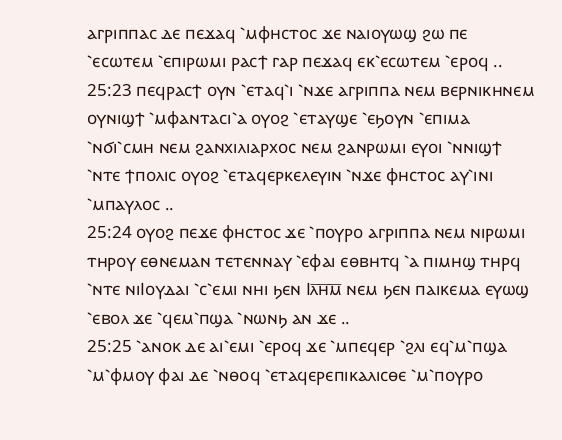ⲁⲅⲣⲓⲡⲡⲁⲥ ⲇⲉ ⲡⲉϫⲁϥ ⳿ⲙⲫⲏⲥⲧⲟⲥ ϫⲉ ⲛⲁⲓⲟⲩⲱϣ ϩⲱ ⲡⲉ ⳿ⲉⲥⲱⲧⲉⲙ ⳿ⲉⲡⲓⲣⲱⲙⲓ ⲣⲁⲥϯ ⲅⲁⲣ ⲡⲉϫⲁϥ ⲉⲕ⳿ⲉⲥⲱⲧⲉⲙ ⳿ⲉⲣⲟϥ ..
25:23 ⲡⲉϥⲣⲁⲥϯ ⲟⲩⲛ ⳿ⲉⲧⲁϥ⳿ⲓ ⳿ⲛϫⲉ ⲁⲅⲣⲓⲡⲡⲁ ⲛⲉⲙ ⲃⲉⲣⲛⲓⲕⲏⲛⲉⲙ ⲟⲩⲛⲓϣϯ ⳿ⲙⲫⲁⲛⲧⲁⲥⲓ⳿ⲁ ⲟⲩⲟϩ ⳿ⲉⲧⲁⲩϣⲉ ⳿ⲉϧⲟⲩⲛ ⳿ⲉⲡⲓⲙⲁ ⳿ⲛϭⲓ⳿ⲥⲙⲏ ⲛⲉⲙ ϩⲁⲛⲭⲓⲗⲓⲁⲣⲭⲟⲥ ⲛⲉⲙ ϩⲁⲛⲣⲱⲙⲓ ⲉⲩⲟⲓ ⳿ⲛⲛⲓϣϯ ⳿ⲛⲧⲉ ϯⲡⲟⲗⲓⲥ ⲟⲩⲟϩ ⳿ⲉⲧⲁϥⲉⲣⲕⲉⲗⲉⲩⲓⲛ ⳿ⲛϫⲉ ⲫⲏⲥⲧⲟⲥ ⲁⲩ⳿ⲓⲛⲓ ⳿ⲙⲡⲁⲩⲗⲟⲥ ..
25:24 ⲟⲩⲟϩ ⲡⲉϫⲉ ⲫⲏⲥⲧⲟⲥ ϫⲉ ⳿ⲡⲟⲩⲣⲟ ⲁⲅⲣⲓⲡⲡⲁ ⲛⲉⲙ ⲛⲓⲣⲱⲙⲓ ⲧⲏⲣⲟⲩ ⲉⲑⲛⲉⲙⲁⲛ ⲧⲉⲧⲉⲛⲛⲁⲩ ⳿ⲉⲫⲁⲓ ⲉⲑⲃⲏⲧϥ ⳿ⲁ ⲡⲓⲙⲏϣ ⲧⲏⲣϥ ⳿ⲛⲧⲉ ⲛⲓⲒⲟⲩⲇⲁⲓ ⳿ⲥ⳿ⲉⲙⲓ ⲛⲏⲓ ϧⲉⲛ Ⲓⲗ̅ⲏ̅ⲙ̅ ⲛⲉⲙ ϧⲉⲛ ⲡⲁⲓⲕⲉⲙⲁ ⲉⲩⲱϣ ⳿ⲉⲃⲟⲗ ϫⲉ ⳿ϥⲉⲙ⳿ⲡϣⲁ ⳿ⲛⲱⲛϧ ⲁⲛ ϫⲉ ..
25:25 ⳿ⲁⲛⲟⲕ ⲇⲉ ⲁⲓ⳿ⲉⲙⲓ ⳿ⲉⲣⲟϥ ϫⲉ ⳿ⲙⲡⲉϥⲉⲣ ⳿ϩⲗⲓ ⲉϥ⳿ⲙ⳿ⲡϣⲁ ⳿ⲙ⳿ⲫⲙⲟⲩ ⲫⲁⲓ ⲇⲉ ⳿ⲛⲑⲟϥ ⳿ⲉⲧⲁϥⲉⲣⲉⲡⲓⲕⲁⲗⲓⲥⲑⲉ ⳿ⲙ⳿ⲡⲟⲩⲣⲟ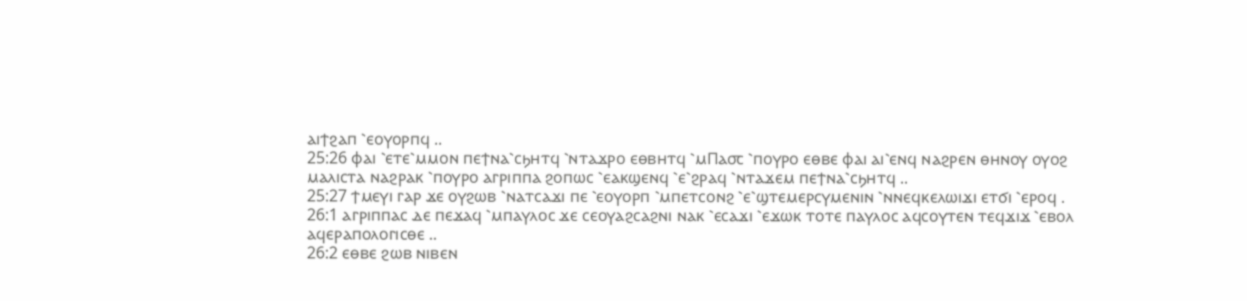ⲁⲓϯϩⲁⲡ ⳿ⲉⲟⲩⲟⲣⲡϥ ..
25:26 ⲫⲁⲓ ⳿ⲉⲧⲉ⳿ⲙⲙⲟⲛ ⲡⲉϯⲛⲁ⳿ⲥϧⲏⲧϥ ⳿ⲛⲧⲁϫⲣⲟ ⲉⲑⲃⲏⲧϥ ⳿ⲙⲠⲁ⳪ ⳿ⲡⲟⲩⲣⲟ ⲉⲑⲃⲉ ⲫⲁⲓ ⲁⲓ⳿ⲉⲛϥ ⲛⲁϩⲣⲉⲛ ⲑⲏⲛⲟⲩ ⲟⲩⲟϩ ⲙⲁⲗⲓⲥⲧⲁ ⲛⲁϩⲣⲁⲕ ⳿ⲡⲟⲩⲣⲟ ⲁⲅⲣⲓⲡⲡⲁ ϩⲟⲡⲱⲥ ⳿ⲉⲁⲕϣⲉⲛϥ ⳿ⲉ⳿ϩⲣⲁϥ ⳿ⲛⲧⲁϫⲉⲙ ⲡⲉϯⲛⲁ⳿ⲥϧⲏⲧϥ ..
25:27 ϯⲙⲉⲩⲓ ⲅⲁⲣ ϫⲉ ⲟⲩϩⲱⲃ ⳿ⲛⲁⲧⲥⲁϫⲓ ⲡⲉ ⳿ⲉⲟⲩⲟⲣⲡ ⳿ⲙⲡⲉⲧⲥⲟⲛϩ ⳿ⲉ⳿ϣⲧⲉⲙⲉⲣⲥⲩⲙⲉⲛⲓⲛ ⳿ⲛⲛⲉϥⲕⲉⲗⲱⲓϫⲓ ⲉⲧϭⲓ ⳿ⲉⲣⲟϥ .
26:1 ⲁⲅⲣⲓⲡⲡⲁⲥ ⲇⲉ ⲡⲉϫⲁϥ ⳿ⲙⲡⲁⲩⲗⲟⲥ ϫⲉ ⲥⲉⲟⲩⲁϩⲥⲁϩⲛⲓ ⲛⲁⲕ ⳿ⲉⲥⲁϫⲓ ⳿ⲉϫⲱⲕ ⲧⲟⲧⲉ ⲡⲁⲩⲗⲟⲥ ⲁϥⲥⲟⲩⲧⲉⲛ ⲧⲉϥϫⲓϫ ⳿ⲉⲃⲟⲗ ⲁϥⲉⲣⲁⲡⲟⲗⲟⲅⲓⲥⲑⲉ ..
26:2 ⲉⲑⲃⲉ ϩⲱⲃ ⲛⲓⲃⲉⲛ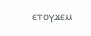ⲉⲧⲟⲩϫⲉⲙ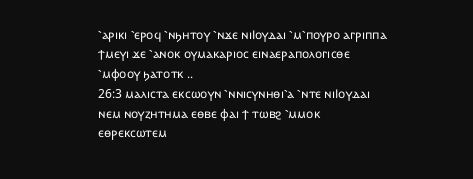⳿ⲁⲣⲓⲕⲓ ⳿ⲉⲣⲟϥ ⳿ⲛϧⲏⲧⲟⲩ ⳿ⲛϫⲉ ⲛⲓⲒⲟⲩⲇⲁⲓ ⳿ⲙ⳿ⲡⲟⲩⲣⲟ ⲁⲅⲣⲓⲡⲡⲁ ϯⲙⲉⲩⲓ ϫⲉ ⳿ⲁⲛⲟⲕ ⲟⲩⲙⲁⲕⲁⲣⲓⲟⲥ ⲉⲓⲛⲁⲉⲣⲁⲡⲟⲗⲟⲅⲓⲥⲑⲉ ⳿ⲙⲫⲟⲟⲩ ϧⲁⲧⲟⲧⲕ ..
26:3 ⲙⲁⲗⲓⲥⲧⲁ ⲉⲕⲥⲱⲟⲩⲛ ⳿ⲛⲛⲓⲥⲩⲛⲏⲑⲓ⳿ⲁ ⳿ⲛⲧⲉ ⲛⲓⲒⲟⲩⲇⲁⲓ ⲛⲉⲙ ⲛⲟⲩⲍⲏⲧⲏⲙⲁ ⲉⲑⲃⲉ ⲫⲁⲓ ϯ ⲧⲱⲃϩ ⳿ⲙⲙⲟⲕ ⲉⲑⲣⲉⲕⲥⲱⲧⲉⲙ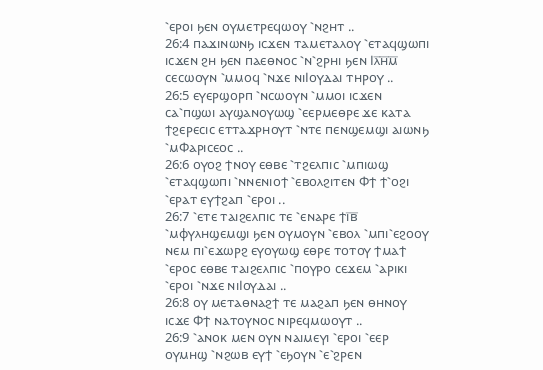⳿ⲉⲣⲟⲓ ϧⲉⲛ ⲟⲩⲙⲉⲧⲣⲉϥⲱⲟⲩ ⳿ⲛϩⲏⲧ ..
26:4 ⲡⲁϫⲓⲛⲱⲛϧ ⲓⲥϫⲉⲛ ⲧⲁⲙⲉⲧⲁⲗⲟⲩ ⳿ⲉⲧⲁϥϣⲱⲡⲓ ⲓⲥϫⲉⲛ ϩⲏ ϧⲉⲛ ⲡⲁⲉⲑⲛⲟⲥ ⳿ⲛ⳿ϩⲣⲏⲓ ϧⲉⲛ Ⲓⲗ̅ⲏ̅ⲙ̅ ⲥⲉⲥⲱⲟⲩⲛ ⳿ⲙⲙⲟϥ ⳿ⲛϫⲉ ⲛⲓⲒⲟⲩⲇⲁⲓ ⲧⲏⲣⲟⲩ ..
26:5 ⲉⲩⲉⲣϣⲟⲣⲡ ⳿ⲛⲥⲱⲟⲩⲛ ⳿ⲙⲙⲟⲓ ⲓⲥϫⲉⲛ ⲥⲁ⳿ⲡϣⲱⲓ ⲁⲩϣⲁⲛⲟⲩⲱϣ ⳿ⲉⲉⲣⲙⲉⲑⲣⲉ ϫⲉ ⲕⲁⲧⲁ ϯϩⲉⲣⲉⲥⲓⲥ ⲉⲧⲧⲁϫⲣⲏⲟⲩⲧ ⳿ⲛⲧⲉ ⲡⲉⲛϣⲉⲙϣⲓ ⲁⲓⲱⲛϧ ⳿ⲙⲪⲁⲣⲓⲥⲉⲟⲥ ..
26:6 ⲟⲩⲟϩ ϯⲛⲟⲩ ⲉⲑⲃⲉ ⳿ⲧϩⲉⲗⲡⲓⲥ ⳿ⲙⲡⲓⲱϣ ⳿ⲉⲧⲁϥϣⲱⲡⲓ ⳿ⲛⲛⲉⲛⲓⲟϯ ⳿ⲉⲃⲟⲗϩⲓⲧⲉⲛ Ⲫϯ ϯ⳿ⲟϩⲓ ⳿ⲉⲣⲁⲧ ⲉⲩϯϩⲁⲡ ⳿ⲉⲣⲟⲓ ..
26:7 ⳿ⲉⲧⲉ ⲧⲁⲓϩⲉⲗⲡⲓⲥ ⲧⲉ ⳿ⲉⲛⲁⲣⲉ ϯⲓ̅ⲃ̅ ⳿ⲙⲫⲩⲗⲏϣⲉⲙϣⲓ ϧⲉⲛ ⲟⲩⲙⲟⲩⲛ ⳿ⲉⲃⲟⲗ ⳿ⲙⲡⲓ⳿ⲉϩⲟⲟⲩ ⲛⲉⲙ ⲡⲓ⳿ⲉϫⲱⲣϩ ⲉⲩⲟⲩⲱϣ ⲉⲑⲣⲉ ⲧⲟⲧⲟⲩ ϯⲙⲁϯ ⳿ⲉⲣⲟⲥ ⲉⲑⲃⲉ ⲧⲁⲓϩⲉⲗⲡⲓⲥ ⳿ⲡⲟⲩⲣⲟ ⲥⲉϫⲉⲙ ⳿ⲁⲣⲓⲕⲓ ⳿ⲉⲣⲟⲓ ⳿ⲛϫⲉ ⲛⲓⲒⲟⲩⲇⲁⲓ ..
26:8 ⲟⲩ ⲙⲉⲧⲁⲑⲛⲁϩϯ ⲧⲉ ⲙⲁϩⲁⲡ ϧⲉⲛ ⲑⲏⲛⲟⲩ ⲓⲥϫⲉ Ⲫϯ ⲛⲁⲧⲟⲩⲛⲟⲥ ⲛⲓⲣⲉϥⲙⲱⲟⲩⲧ ..
26:9 ⳿ⲁⲛⲟⲕ ⲙⲉⲛ ⲟⲩⲛ ⲛⲁⲓⲙⲉⲩⲓ ⳿ⲉⲣⲟⲓ ⳿ⲉⲉⲣ ⲟⲩⲙⲏϣ ⳿ⲛϩⲱⲃ ⲉⲩϯ ⳿ⲉϧⲟⲩⲛ ⳿ⲉ⳿ϩⲣⲉⲛ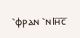⳿ⲫⲣⲁⲛ ⳿ⲛⲒⲏ̅ⲥ̅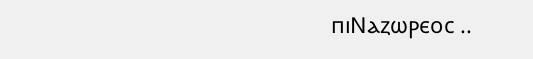ⲡⲓⲚⲁⲍⲱⲣⲉⲟⲥ ..